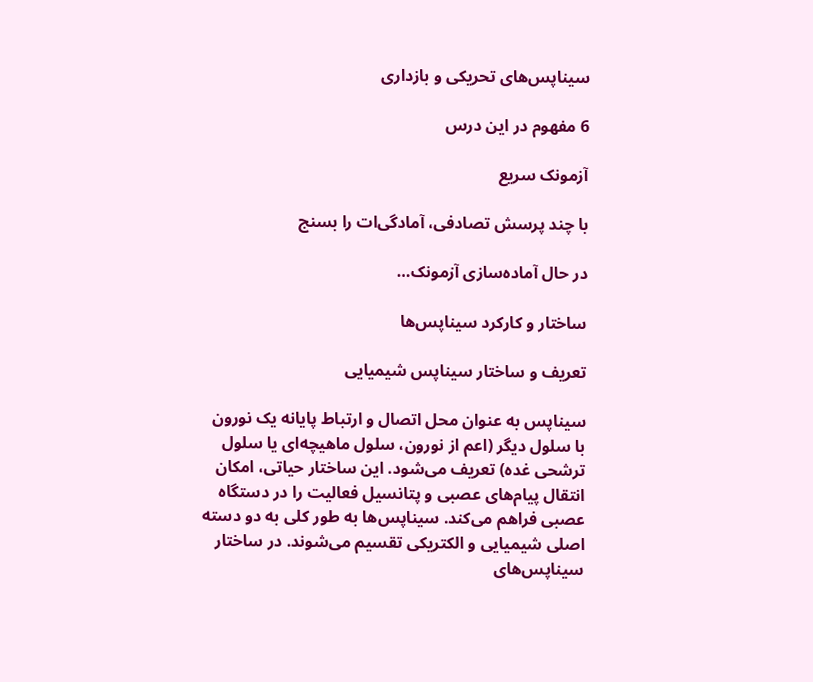سیناپس‌های تحریکی و بازداری

6 مفهوم در این درس

آزمونک سریع

با چند پرسش تصادفی، آمادگی‌ات را بسنج

در حال آماده‌سازی آزمونک…

ساختار و کارکرد سیناپس‌ها

تعریف و ساختار سیناپس شیمیایی

سیناپس به عنوان محل اتصال و ارتباط پایانه یک نورون با سلول دیگر (اعم از نورون، سلول ماهیچه‌ای یا سلول ترشحی غده) تعریف می‌شود. این ساختار حیاتی، امکان انتقال پیام‌های عصبی و پتانسیل فعالیت را در دستگاه عصبی فراهم می‌کند. سیناپس‌ها به طور کلی به دو دسته اصلی شیمیایی و الکتریکی تقسیم می‌شوند. در ساختار سیناپس‌های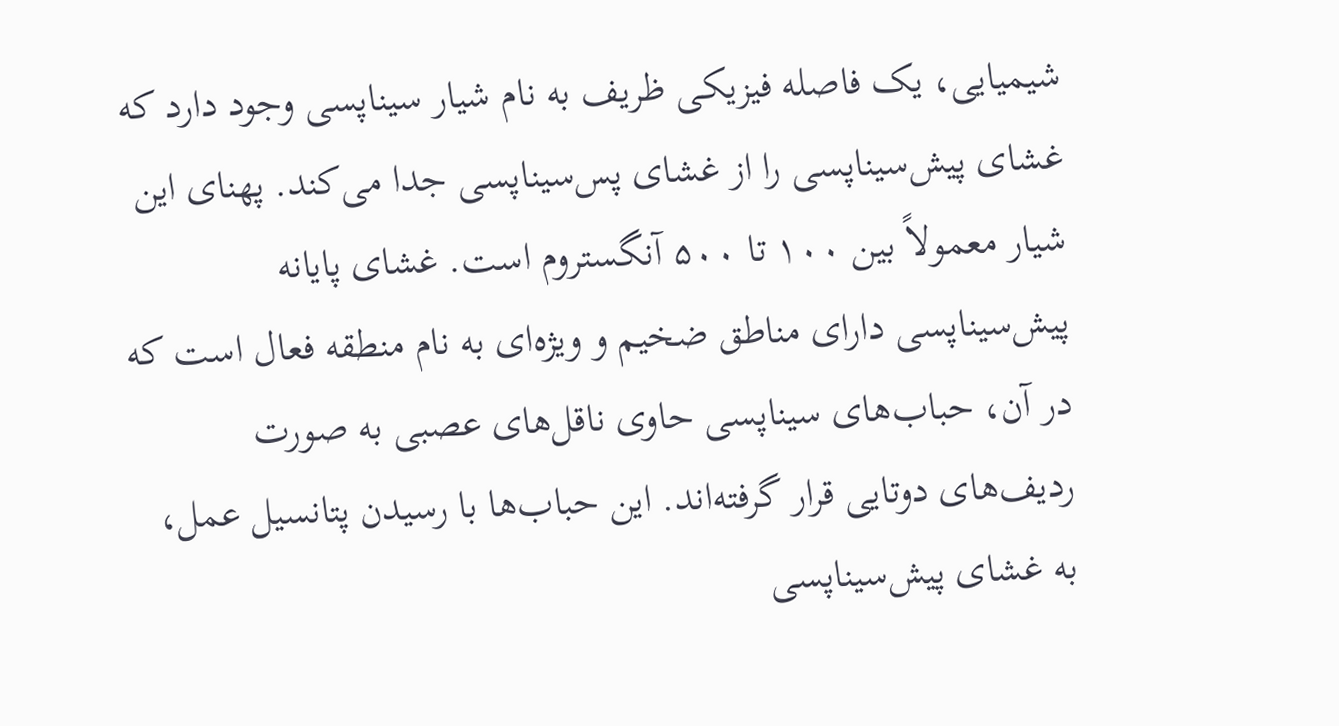شیمیایی، یک فاصله فیزیکی ظریف به نام شیار سیناپسی وجود دارد که غشای پیش‌سیناپسی را از غشای پس‌سیناپسی جدا می‌کند. پهنای این شیار معمولاً بین ۱۰۰ تا ۵۰۰ آنگستروم است. غشای پایانه پیش‌سیناپسی دارای مناطق ضخیم و ویژه‌ای به نام منطقه فعال است که در آن، حباب‌های سیناپسی حاوی ناقل‌های عصبی به صورت ردیف‌های دوتایی قرار گرفته‌اند. این حباب‌ها با رسیدن پتانسیل عمل، به غشای پیش‌سیناپسی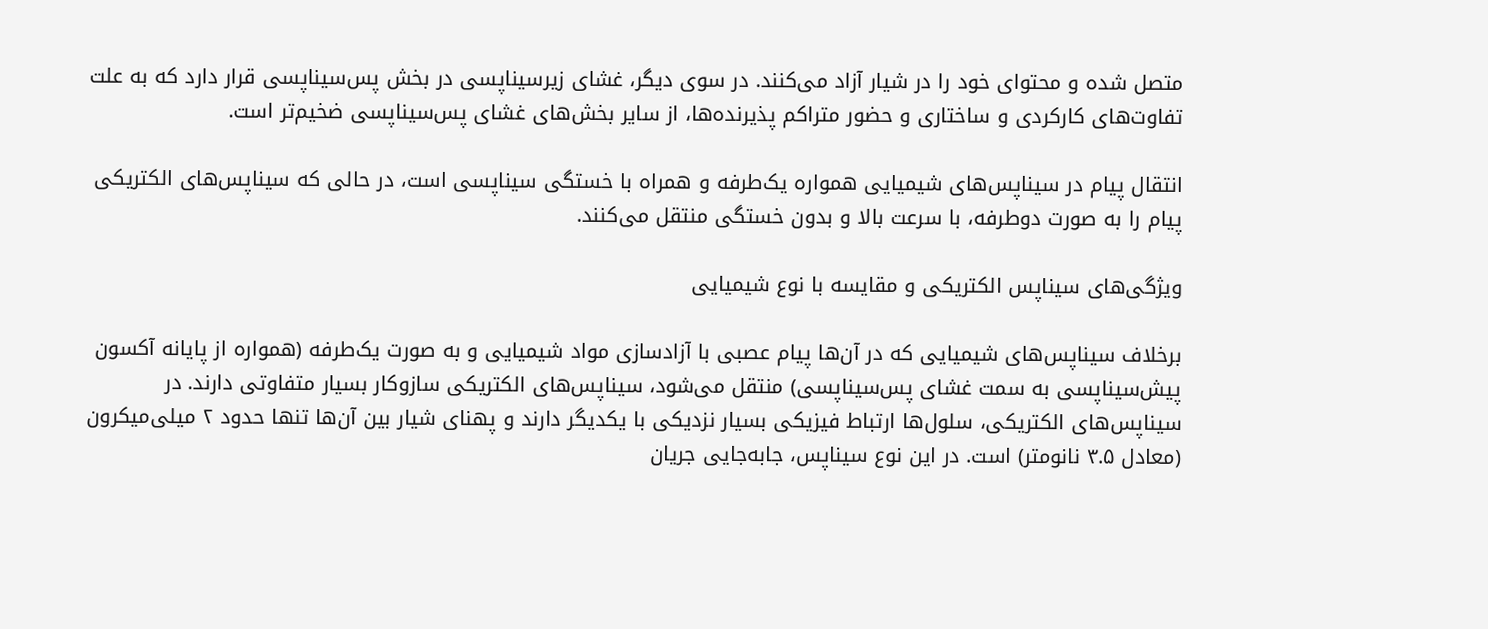متصل شده و محتوای خود را در شیار آزاد می‌کنند. در سوی دیگر، غشای زیرسیناپسی در بخش پس‌سیناپسی قرار دارد که به علت تفاوت‌های کارکردی و ساختاری و حضور متراکم پذیرنده‌ها، از سایر بخش‌های غشای پس‌سیناپسی ضخیم‌تر است.

انتقال پیام در سیناپس‌های شیمیایی همواره یک‌طرفه و همراه با خستگی سیناپسی است، در حالی که سیناپس‌های الکتریکی پیام را به صورت دوطرفه، با سرعت بالا و بدون خستگی منتقل می‌کنند.

ویژگی‌های سیناپس الکتریکی و مقایسه با نوع شیمیایی

برخلاف سیناپس‌های شیمیایی که در آن‌ها پیام عصبی با آزادسازی مواد شیمیایی و به صورت یک‌طرفه (همواره از پایانه آکسون پیش‌سیناپسی به سمت غشای پس‌سیناپسی) منتقل می‌شود، سیناپس‌های الکتریکی سازوکار بسیار متفاوتی دارند. در سیناپس‌های الکتریکی، سلول‌ها ارتباط فیزیکی بسیار نزدیکی با یکدیگر دارند و پهنای شیار بین آن‌ها تنها حدود ۲ میلی‌میکرون (معادل ۳.۵ نانومتر) است. در این نوع سیناپس، جابه‌جایی جریان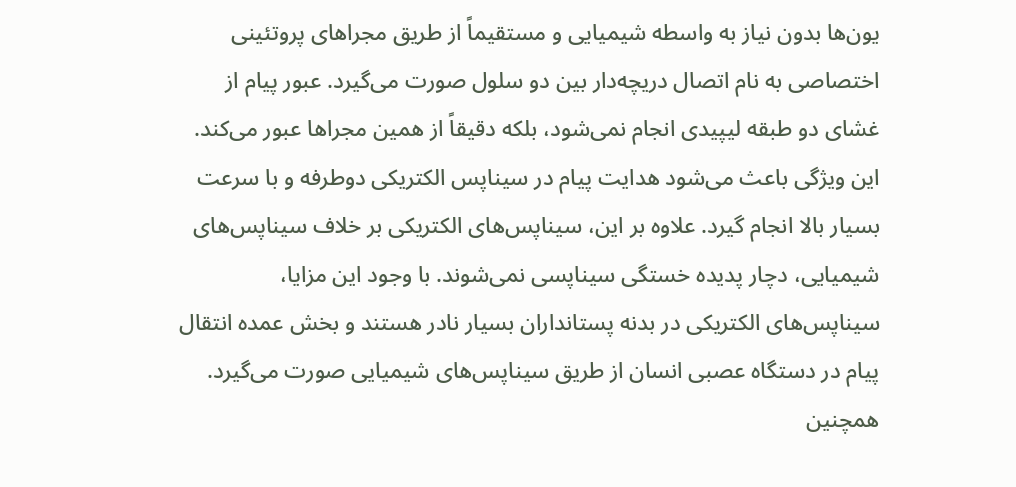یون‌ها بدون نیاز به واسطه شیمیایی و مستقیماً از طریق مجراهای پروتئینی اختصاصی به نام اتصال دریچه‌دار بین دو سلول صورت می‌گیرد. عبور پیام از غشای دو طبقه لیپیدی انجام نمی‌شود، بلکه دقیقاً از همین مجراها عبور می‌کند. این ویژگی باعث می‌شود هدایت پیام در سیناپس الکتریکی دوطرفه و با سرعت بسیار بالا انجام گیرد. علاوه بر این، سیناپس‌های الکتریکی بر خلاف سیناپس‌های شیمیایی، دچار پدیده خستگی سیناپسی نمی‌شوند. با وجود این مزایا، سیناپس‌های الکتریکی در بدنه پستانداران بسیار نادر هستند و بخش عمده انتقال پیام در دستگاه عصبی انسان از طریق سیناپس‌های شیمیایی صورت می‌گیرد. همچنین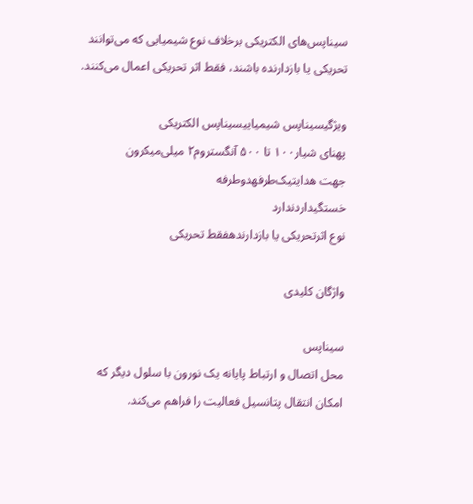سیناپس‌های الکتریکی برخلاف نوع شیمیایی که می‌توانند تحریکی یا بازدارنده باشند، فقط اثر تحریکی اعمال می‌کنند.

ویژگیسیناپس شیمیاییسیناپس الکتریکی
پهنای شیار۱۰۰ تا ۵۰۰ آنگستروم۲ میلی‌میکرون
جهت هدایتیک‌طرفهدوطرفه
خستگیداردندارد
نوع اثرتحریکی یا بازدارندهفقط تحریکی

واژگان کلیدی

سیناپس
محل اتصال و ارتباط پایانه یک نورون با سلول دیگر که امکان انتقال پتانسیل فعالیت را فراهم می‌کند.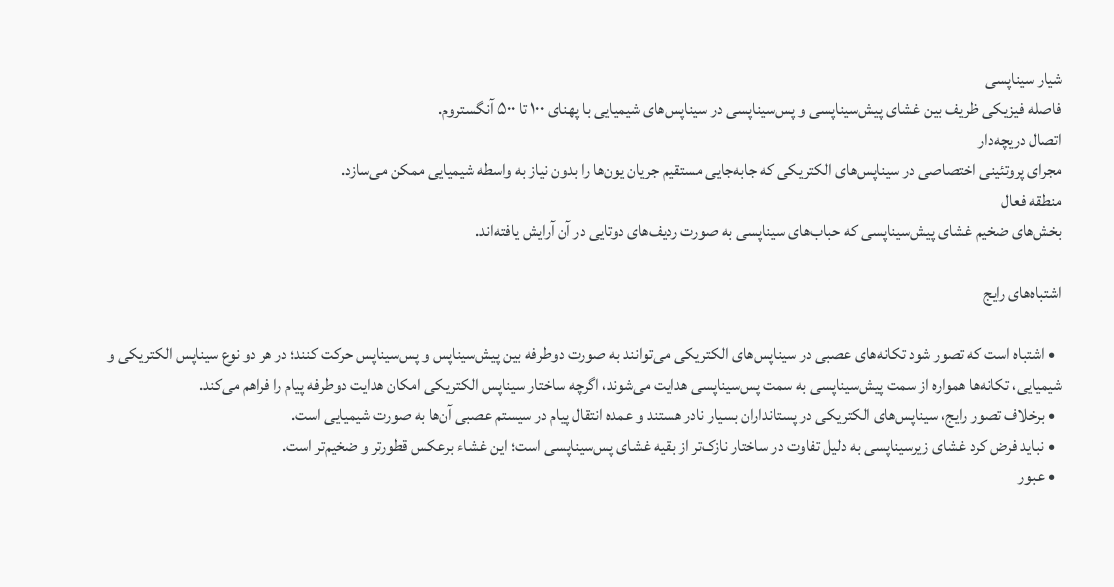شیار سیناپسی
فاصله فیزیکی ظریف بین غشای پیش‌سیناپسی و پس‌سیناپسی در سیناپس‌های شیمیایی با پهنای ۱۰۰ تا ۵۰۰ آنگستروم.
اتصال دریچه‌دار
مجرای پروتئینی اختصاصی در سیناپس‌های الکتریکی که جابه‌جایی مستقیم جریان یون‌ها را بدون نیاز به واسطه شیمیایی ممکن می‌سازد.
منطقه فعال
بخش‌های ضخیم غشای پیش‌سیناپسی که حباب‌های سیناپسی به صورت ردیف‌های دوتایی در آن آرایش یافته‌اند.

اشتباه‌های رایج

  • اشتباه است که تصور شود تکانه‌های عصبی در سیناپس‌های الکتریکی می‌توانند به صورت دوطرفه بین پیش‌سیناپس و پس‌سیناپس حرکت کنند؛ در هر دو نوع سیناپس الکتریکی و شیمیایی، تکانه‌ها همواره از سمت پیش‌سیناپسی به سمت پس‌سیناپسی هدایت می‌شوند، اگرچه ساختار سیناپس الکتریکی امکان هدایت دوطرفه پیام را فراهم می‌کند.
  • برخلاف تصور رایج، سیناپس‌های الکتریکی در پستانداران بسیار نادر هستند و عمده انتقال پیام در سیستم عصبی آن‌ها به صورت شیمیایی است.
  • نباید فرض کرد غشای زیرسیناپسی به دلیل تفاوت در ساختار نازک‌تر از بقیه غشای پس‌سیناپسی است؛ این غشاء برعکس قطورتر و ضخیم‌تر است.
  • عبور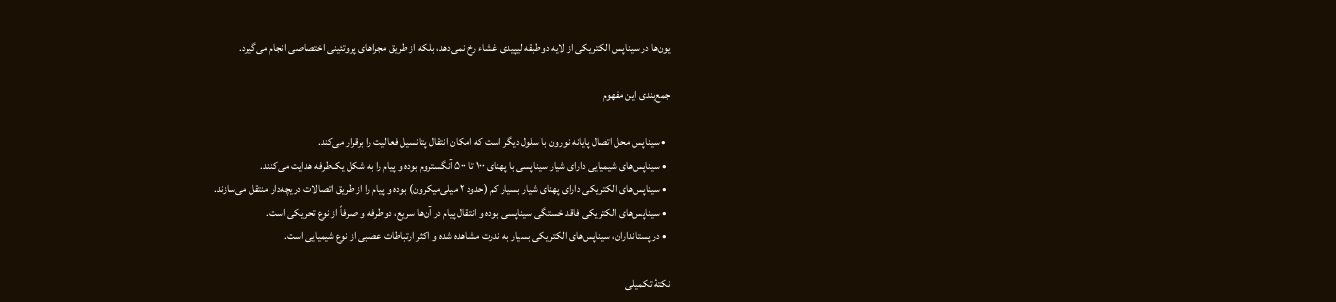یون‌ها در سیناپس الکتریکی از لایه دوطبقه لیپیدی غشاء رخ نمی‌دهد، بلکه از طریق مجراهای پروتئینی اختصاصی انجام می‌گیرد.

جمع‌بندی این مفهوم

  • سیناپس محل اتصال پایانه نورون با سلول دیگر است که امکان انتقال پتانسیل فعالیت را برقرار می‌کند.
  • سیناپس‌های شیمیایی دارای شیار سیناپسی با پهنای ۱۰۰ تا ۵۰۰ آنگستروم بوده و پیام را به شکل یک‌طرفه هدایت می‌کنند.
  • سیناپس‌های الکتریکی دارای پهنای شیار بسیار کم (حدود ۲ میلی‌میکرون) بوده و پیام را از طریق اتصالات دریچه‌دار منتقل می‌سازند.
  • سیناپس‌های الکتریکی فاقد خستگی سیناپسی بوده و انتقال پیام در آن‌ها سریع، دوطرفه و صرفاً از نوع تحریکی است.
  • در پستانداران، سیناپس‌های الکتریکی بسیار به ندرت مشاهده شده و اکثر ارتباطات عصبی از نوع شیمیایی است.

نکتهٔ تکمیلی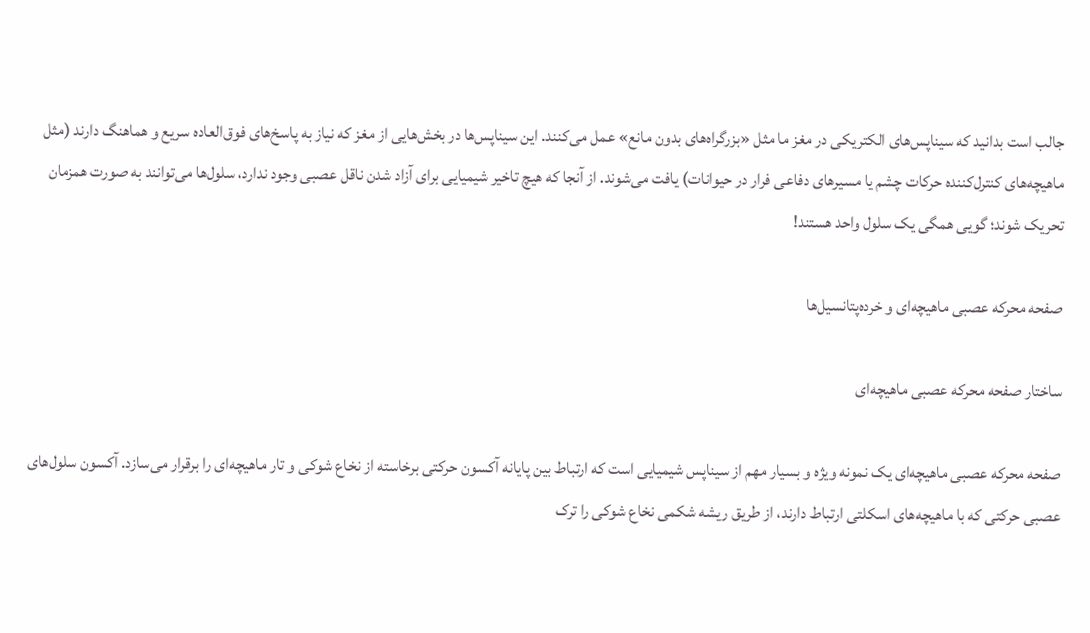جالب است بدانید که سیناپس‌های الکتریکی در مغز ما مثل «بزرگراه‌های بدون مانع» عمل می‌کنند. این سیناپس‌ها در بخش‌هایی از مغز که نیاز به پاسخ‌های فوق‌العاده سریع و هماهنگ دارند (مثل ماهیچه‌های کنترل‌کننده حرکات چشم یا مسیرهای دفاعی فرار در حیوانات) یافت می‌شوند. از آنجا که هیچ تاخیر شیمیایی برای آزاد شدن ناقل عصبی وجود ندارد، سلول‌ها می‌توانند به صورت همزمان تحریک شوند؛ گویی همگی یک سلول واحد هستند!

صفحه محرکه عصبی ماهیچه‌ای و خرده‌پتانسیل‌ها

ساختار صفحه محرکه عصبی ماهیچه‌ای

صفحه محرکه عصبی ماهیچه‌ای یک نمونه ویژه و بسیار مهم از سیناپس شیمیایی است که ارتباط بین پایانه آکسون حرکتی برخاسته از نخاع شوکی و تار ماهیچه‌ای را برقرار می‌سازد. آکسون سلول‌های عصبی حرکتی که با ماهیچه‌های اسکلتی ارتباط دارند، از طریق ریشه شکمی نخاع شوکی را ترک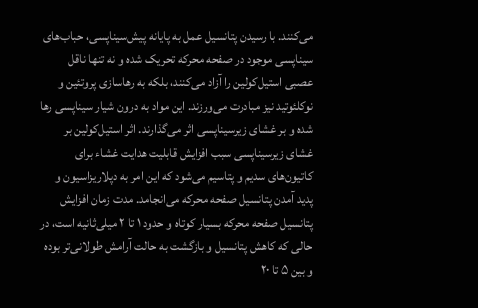می‌کنند. با رسیدن پتانسیل عمل به پایانه پیش‌سیناپسی، حباب‌های سیناپسی موجود در صفحه محرکه تحریک شده و نه تنها ناقل عصبی استیل‌کولین را آزاد می‌کنند، بلکه به رهاسازی پروتئین و نوکلئوتید نیز مبادرت می‌ورزند. این مواد به درون شیار سیناپسی رها شده و بر غشای زیرسیناپسی اثر می‌گذارند. اثر استیل‌کولین بر غشای زیرسیناپسی سبب افزایش قابلیت هدایت غشاء برای کاتیون‌های سدیم و پتاسیم می‌شود که این امر به دپلاریزاسیون و پدید آمدن پتانسیل صفحه محرکه می‌انجامد. مدت زمان افزایش پتانسیل صفحه محرکه بسیار کوتاه و حدود ۱ تا ۲ میلی‌ثانیه است، در حالی که کاهش پتانسیل و بازگشت به حالت آرامش طولانی‌تر بوده و بین ۵ تا ۲۰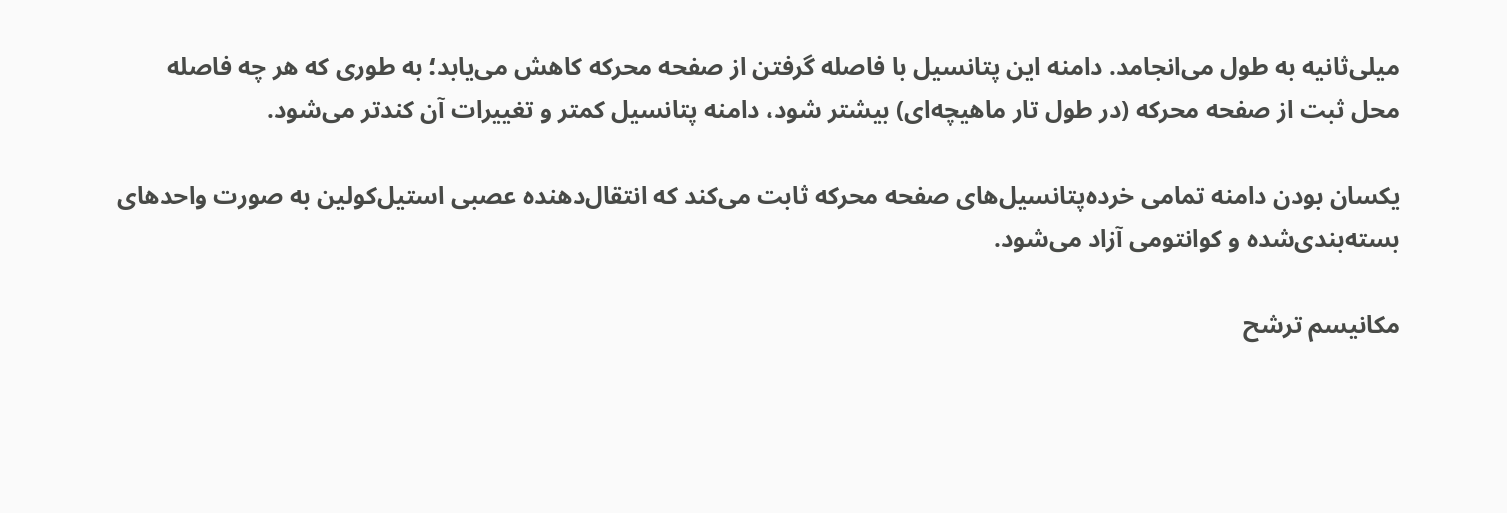میلی‌ثانیه به طول می‌انجامد. دامنه این پتانسیل با فاصله گرفتن از صفحه محرکه کاهش می‌یابد؛ به طوری که هر چه فاصله محل ثبت از صفحه محرکه (در طول تار ماهیچه‌ای) بیشتر شود، دامنه پتانسیل کمتر و تغییرات آن کندتر می‌شود.

یکسان بودن دامنه تمامی خرده‌پتانسیل‌های صفحه محرکه ثابت می‌کند که انتقال‌دهنده عصبی استیل‌کولین به صورت واحدهای بسته‌بندی‌شده و کوانتومی آزاد می‌شود.

مکانیسم ترشح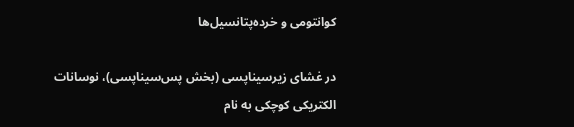کوانتومی و خرده‌پتانسیل‌ها

در غشای زیرسیناپسی (بخش پس‌سیناپسی)، نوسانات الکتریکی کوچکی به نام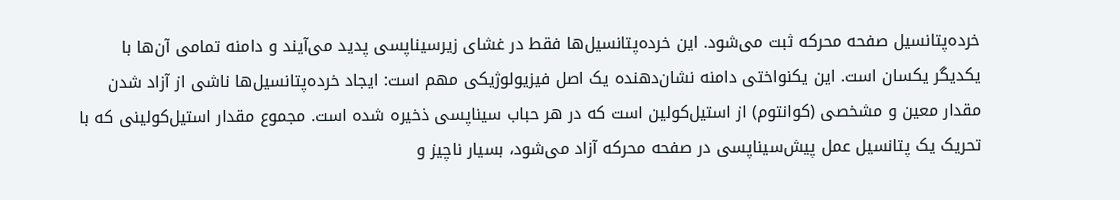خرده‌پتانسیل صفحه محرکه ثبت می‌شود. این خرده‌پتانسیل‌ها فقط در غشای زیرسیناپسی پدید می‌آیند و دامنه تمامی آن‌ها با یکدیگر یکسان است. این یکنواختی دامنه نشان‌دهنده یک اصل فیزیولوژیکی مهم است: ایجاد خرده‌پتانسیل‌ها ناشی از آزاد شدن مقدار معین و مشخصی (کوانتوم) از استیل‌کولین است که در هر حباب سیناپسی ذخیره شده است. مجموع مقدار استیل‌کولینی که با تحریک یک پتانسیل عمل پیش‌سیناپسی در صفحه محرکه آزاد می‌شود، بسیار ناچیز و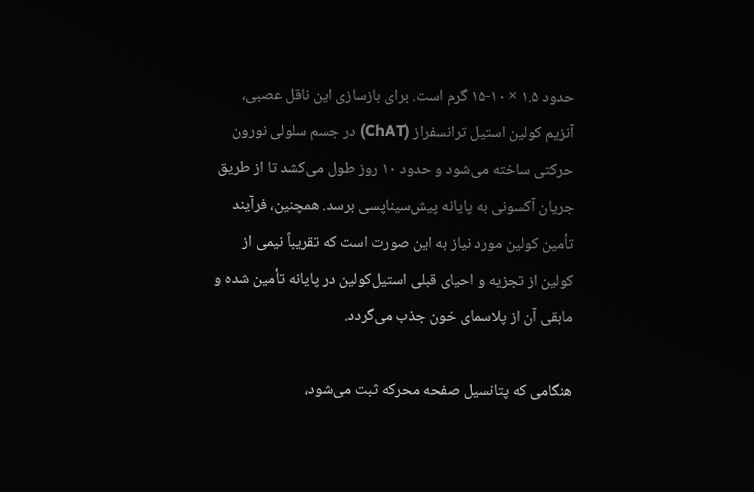حدود ۱.۵ × ۱۰-۱۵ گرم است. برای بازسازی این ناقل عصبی، آنزیم کولین استیل ترانسفراز (ChAT) در جسم سلولی نورون حرکتی ساخته می‌شود و حدود ۱۰ روز طول می‌کشد تا از طریق جریان آکسونی به پایانه پیش‌سیناپسی برسد. همچنین، فرآیند تأمین کولین مورد نیاز به این صورت است که تقریباً نیمی از کولین از تجزیه و احیای قبلی استیل‌کولین در پایانه تأمین شده و مابقی آن از پلاسمای خون جذب می‌گردد.

هنگامی که پتانسیل صفحه محرکه ثبت می‌شود،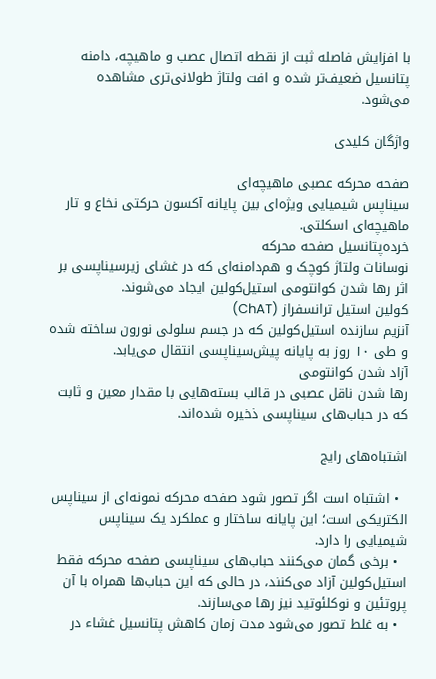با افزایش فاصله ثبت از نقطه اتصال عصب و ماهیچه، دامنه پتانسیل ضعیف‌تر شده و افت ولتاژ طولانی‌تری مشاهده می‌شود.

واژگان کلیدی

صفحه محرکه عصبی ماهیچه‌ای
سیناپس شیمیایی ویژه‌ای بین پایانه آکسون حرکتی نخاع و تار ماهیچه‌ای اسکلتی.
خرده‌پتانسیل صفحه محرکه
نوسانات ولتاژ کوچک و هم‌دامنه‌ای که در غشای زیرسیناپسی بر اثر رها شدن کوانتومی استیل‌کولین ایجاد می‌شوند.
کولین استیل ترانسفراز (ChAT)
آنزیم سازنده استیل‌کولین که در جسم سلولی نورون ساخته شده و طی ۱۰ روز به پایانه پیش‌سیناپسی انتقال می‌یابد.
آزاد شدن کوانتومی
رها شدن ناقل عصبی در قالب بسته‌هایی با مقدار معین و ثابت که در حباب‌های سیناپسی ذخیره شده‌اند.

اشتباه‌های رایج

  • اشتباه است اگر تصور شود صفحه محرکه نمونه‌ای از سیناپس الکتریکی است؛ این پایانه ساختار و عملکرد یک سیناپس شیمیایی را دارد.
  • برخی گمان می‌کنند حباب‌های سیناپسی صفحه محرکه فقط استیل‌کولین آزاد می‌کنند، در حالی که این حباب‌ها همراه با آن پروتئین و نوکلئوتید نیز رها می‌سازند.
  • به غلط تصور می‌شود مدت زمان کاهش پتانسیل غشاء در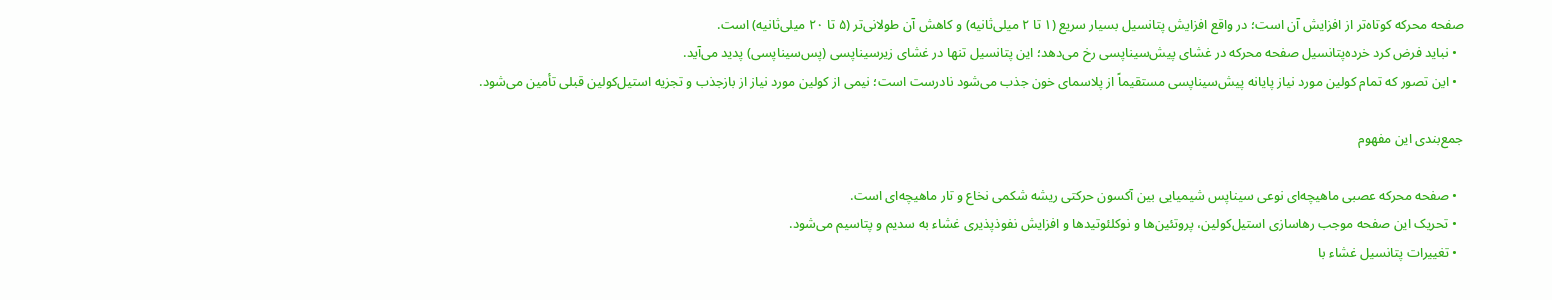صفحه محرکه کوتاه‌تر از افزایش آن است؛ در واقع افزایش پتانسیل بسیار سریع (۱ تا ۲ میلی‌ثانیه) و کاهش آن طولانی‌تر (۵ تا ۲۰ میلی‌ثانیه) است.
  • نباید فرض کرد خرده‌پتانسیل صفحه محرکه در غشای پیش‌سیناپسی رخ می‌دهد؛ این پتانسیل تنها در غشای زیرسیناپسی (پس‌سیناپسی) پدید می‌آید.
  • این تصور که تمام کولین مورد نیاز پایانه پیش‌سیناپسی مستقیماً از پلاسمای خون جذب می‌شود نادرست است؛ نیمی از کولین مورد نیاز از بازجذب و تجزیه استیل‌کولین قبلی تأمین می‌شود.

جمع‌بندی این مفهوم

  • صفحه محرکه عصبی ماهیچه‌ای نوعی سیناپس شیمیایی بین آکسون حرکتی ریشه شکمی نخاع و تار ماهیچه‌ای است.
  • تحریک این صفحه موجب رهاسازی استیل‌کولین، پروتئین‌ها و نوکلئوتیدها و افزایش نفوذپذیری غشاء به سدیم و پتاسیم می‌شود.
  • تغییرات پتانسیل غشاء با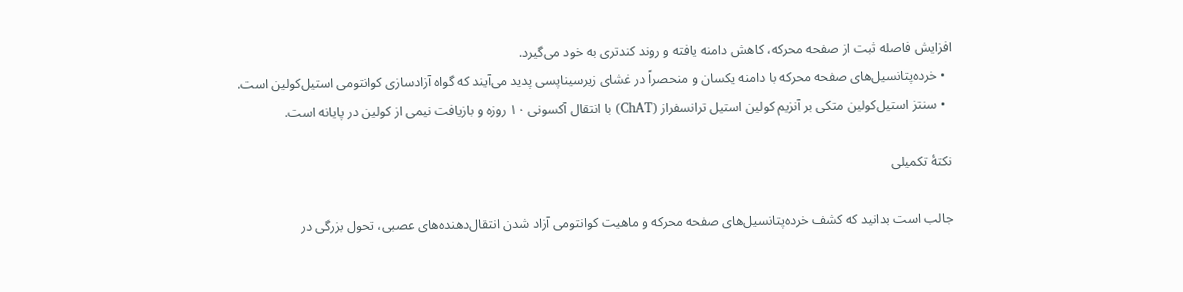افزایش فاصله ثبت از صفحه محرکه، کاهش دامنه یافته و روند کندتری به خود می‌گیرد.
  • خرده‌پتانسیل‌های صفحه محرکه با دامنه یکسان و منحصراً در غشای زیرسیناپسی پدید می‌آیند که گواه آزادسازی کوانتومی استیل‌کولین است.
  • سنتز استیل‌کولین متکی بر آنزیم کولین استیل ترانسفراز (ChAT) با انتقال آکسونی ۱۰ روزه و بازیافت نیمی از کولین در پایانه است.

نکتهٔ تکمیلی

جالب است بدانید که کشف خرده‌پتانسیل‌های صفحه محرکه و ماهیت کوانتومی آزاد شدن انتقال‌دهنده‌های عصبی، تحول بزرگی در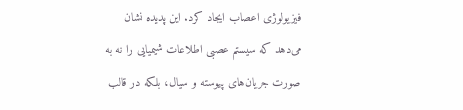فیزیولوژی اعصاب ایجاد کرد. این پدیده نشان می‌دهد که سیستم عصبی اطلاعات شیمیایی را نه به صورت جریان‌های پیوسته و سیال، بلکه در قالب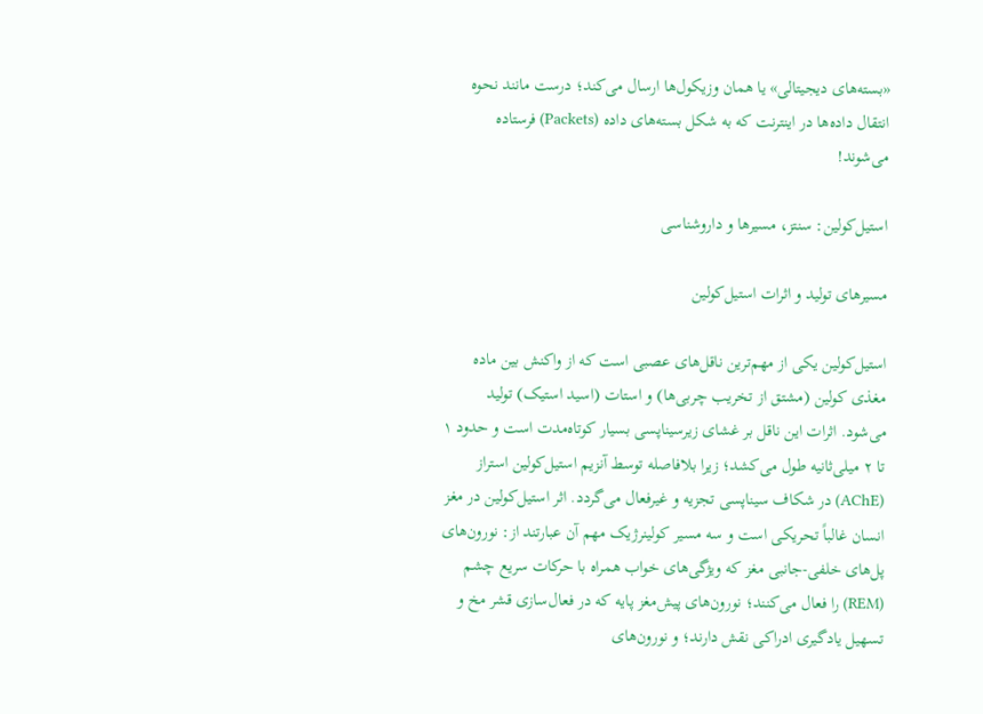«بسته‌های دیجیتالی» یا همان وزیکول‌ها ارسال می‌کند؛ درست مانند نحوه انتقال داده‌ها در اینترنت که به شکل بسته‌های داده (Packets) فرستاده می‌شوند!

استیل‌کولین: سنتز، مسیرها و داروشناسی

مسیرهای تولید و اثرات استیل‌کولین

استیل‌کولین یکی از مهم‌ترین ناقل‌های عصبی است که از واکنش بین ماده مغذی کولین (مشتق از تخریب چربی‌ها) و استات (اسید استیک) تولید می‌شود. اثرات این ناقل بر غشای زیرسیناپسی بسیار کوتاه‌مدت است و حدود ۱ تا ۲ میلی‌ثانیه طول می‌کشد؛ زیرا بلافاصله توسط آنزیم استیل‌کولین استراز (AChE) در شکاف سیناپسی تجزیه و غیرفعال می‌گردد. اثر استیل‌کولین در مغز انسان غالباً تحریکی است و سه مسیر کولینرژیک مهم آن عبارتند از: نورون‌های پل‌های خلفی-جانبی مغز که ویژگی‌های خواب همراه با حرکات سریع چشم (REM) را فعال می‌کنند؛ نورون‌های پیش‌مغز پایه که در فعال‌سازی قشر مخ و تسهیل یادگیری ادراکی نقش دارند؛ و نورون‌های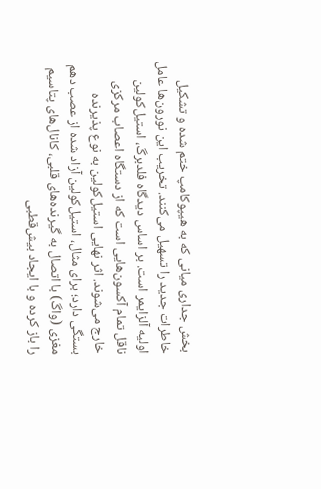بخش جداری میانی که به هیپوکامپ ختم شده و تشکیل خاطرات جدید را تسهیل می‌کنند. تخریب این نورون‌ها عامل اولیه آلزایمر است. بر اساس دیدگاه فلدبرگ، استیل‌کولین ناقل تمام آکسون‌هایی است که از دستگاه اعصاب مرکزی خارج می‌شوند. اثر نهایی استیل‌کولین به نوع پذیرنده بستگی دارد؛ برای مثال، استیل‌کولین آزاد شده از عصب دهم مغزی (واگ) با اتصال به گیرنده‌های قلبی، کانال‌های پتاسیم را باز کرده و با ایجاد بیش‌قطبی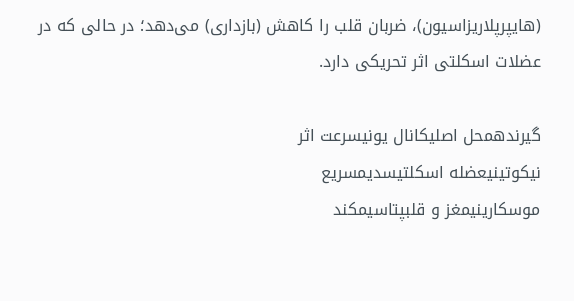(هایپرپلاریزاسیون)، ضربان قلب را کاهش (بازداری) می‌دهد؛ در حالی که در عضلات اسکلتی اثر تحریکی دارد.

گیرندهمحل اصلیکانال یونیسرعت اثر
نیکوتینیعضله اسکلتیسدیمسریع
موسکارینیمغز و قلبپتاسیمکند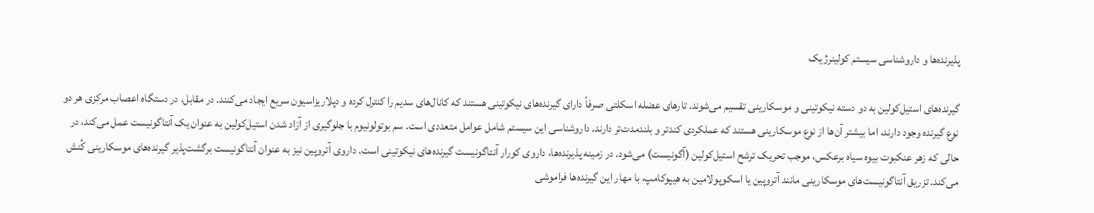پذیرنده‌ها و داروشناسی سیستم کولینرژیک

گیرنده‌های استیل‌کولین به دو دسته نیکوتینی و موسکارینی تقسیم می‌شوند. تارهای عضله اسکلتی صرفاً دارای گیرنده‌های نیکوتینی هستند که کانال‌های سدیم را کنترل کرده و دپلاریزاسیون سریع ایجاد می‌کنند. در مقابل، در دستگاه اعصاب مرکزی هر دو نوع گیرنده وجود دارند، اما بیشتر آن‌ها از نوع موسکارینی هستند که عملکردی کندتر و بلندمدت‌تر دارند. داروشناسی این سیستم شامل عوامل متعددی است. سم بوتولونیوم با جلوگیری از آزاد شدن استیل‌کولین به عنوان یک آنتاگونیست عمل می‌کند، در حالی که زهر عنکبوت بیوه سیاه برعکس، موجب تحریک ترشح استیل‌کولین (آگونیست) می‌شود. در زمینه پذیرنده‌ها، داروی کورار آنتاگونیست گیرنده‌های نیکوتینی است. داروی آتروپین نیز به عنوان آنتاگونیست برگشت‌پذیر گیرنده‌های موسکارینی کُنش می‌کند. تزریق آنتاگونیست‌های موسکارینی مانند آتروپین یا اسکوپولامین به هیپوکامپ، با مهار این گیرنده‌ها فراموشی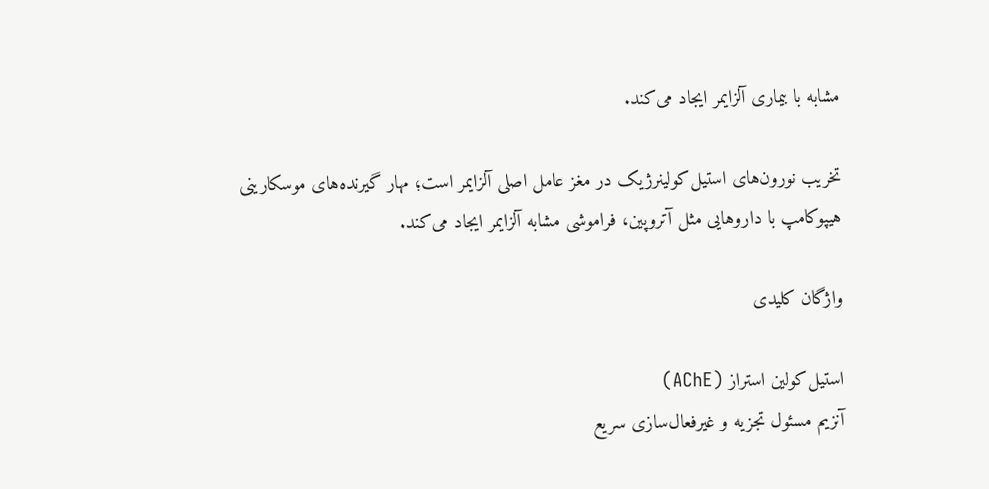مشابه با بیماری آلزایمر ایجاد می‌کند.

تخریب نورون‌های استیل‌کولینرژیک در مغز عامل اصلی آلزایمر است؛ مهار گیرنده‌های موسکارینی هیپوکامپ با داروهایی مثل آتروپین، فراموشی مشابه آلزایمر ایجاد می‌کند.

واژگان کلیدی

استیل‌کولین استراز (AChE)
آنزیم مسئول تجزیه و غیرفعال‌سازی سریع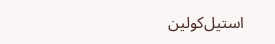استیل‌کولین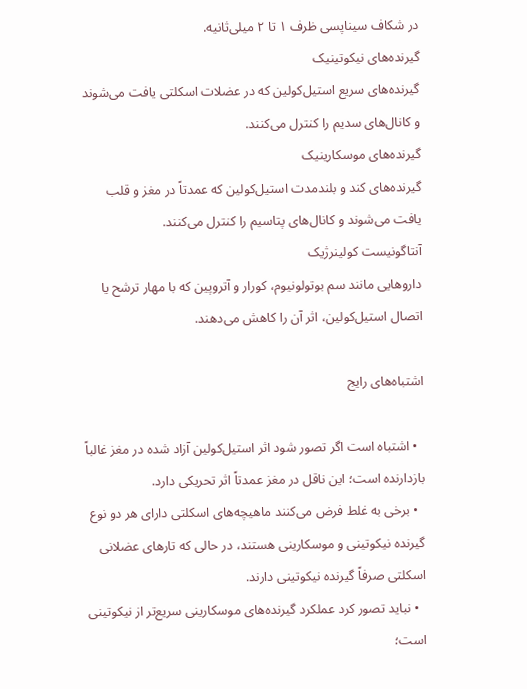در شکاف سیناپسی ظرف ۱ تا ۲ میلی‌ثانیه.
گیرنده‌های نیکوتینیک
گیرنده‌های سریع استیل‌کولین که در عضلات اسکلتی یافت می‌شوند و کانال‌های سدیم را کنترل می‌کنند.
گیرنده‌های موسکارینیک
گیرنده‌های کند و بلندمدت استیل‌کولین که عمدتاً در مغز و قلب یافت می‌شوند و کانال‌های پتاسیم را کنترل می‌کنند.
آنتاگونیست کولینرژیک
داروهایی مانند سم بوتولونیوم، کورار و آتروپین که با مهار ترشح یا اتصال استیل‌کولین، اثر آن را کاهش می‌دهند.

اشتباه‌های رایج

  • اشتباه است اگر تصور شود اثر استیل‌کولین آزاد شده در مغز غالباً بازدارنده است؛ این ناقل در مغز عمدتاً اثر تحریکی دارد.
  • برخی به غلط فرض می‌کنند ماهیچه‌های اسکلتی دارای هر دو نوع گیرنده نیکوتینی و موسکارینی هستند، در حالی که تارهای عضلانی اسکلتی صرفاً گیرنده نیکوتینی دارند.
  • نباید تصور کرد عملکرد گیرنده‌های موسکارینی سریع‌تر از نیکوتینی است؛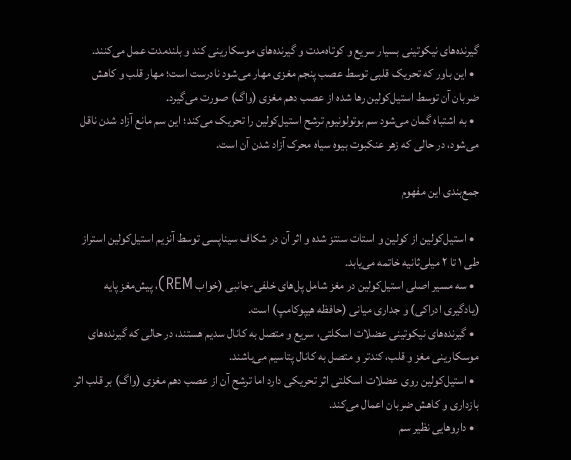گیرنده‌های نیکوتینی بسیار سریع و کوتاه‌مدت و گیرنده‌های موسکارینی کند و بلندمدت عمل می‌کنند.
  • این باور که تحریک قلبی توسط عصب پنجم مغزی مهار می‌شود نادرست است؛ مهار قلب و کاهش ضربان آن توسط استیل‌کولین رها شده از عصب دهم مغزی (واگ) صورت می‌گیرد.
  • به اشتباه گمان می‌شود سم بوتولونیوم ترشح استیل‌کولین را تحریک می‌کند؛ این سم مانع آزاد شدن ناقل می‌شود، در حالی که زهر عنکبوت بیوه سیاه محرک آزاد شدن آن است.

جمع‌بندی این مفهوم

  • استیل‌کولین از کولین و استات سنتز شده و اثر آن در شکاف سیناپسی توسط آنزیم استیل‌کولین استراز طی ۱ تا ۲ میلی‌ثانیه خاتمه می‌یابد.
  • سه مسیر اصلی استیل‌کولین در مغز شامل پل‌های خلفی-جانبی (خواب REM)، پیش‌مغز پایه (یادگیری ادراکی) و جداری میانی (حافظه هیپوکامپ) است.
  • گیرنده‌های نیکوتینی عضلات اسکلتی، سریع و متصل به کانال سدیم هستند، در حالی که گیرنده‌های موسکارینی مغز و قلب، کندتر و متصل به کانال پتاسیم می‌باشند.
  • استیل‌کولین روی عضلات اسکلتی اثر تحریکی دارد اما ترشح آن از عصب دهم مغزی (واگ) بر قلب اثر بازداری و کاهش ضربان اعمال می‌کند.
  • داروهایی نظیر سم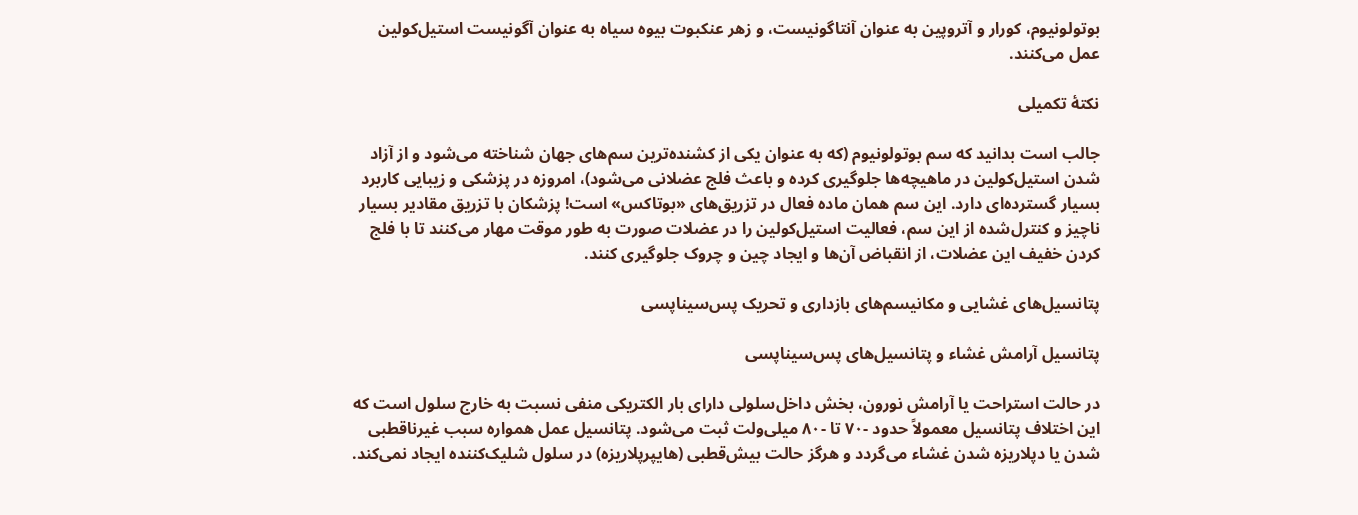بوتولونیوم، کورار و آتروپین به عنوان آنتاگونیست، و زهر عنکبوت بیوه سیاه به عنوان آگونیست استیل‌کولین عمل می‌کنند.

نکتهٔ تکمیلی

جالب است بدانید که سم بوتولونیوم (که به عنوان یکی از کشنده‌ترین سم‌های جهان شناخته می‌شود و از آزاد شدن استیل‌کولین در ماهیچه‌ها جلوگیری کرده و باعث فلج عضلانی می‌شود)، امروزه در پزشکی و زیبایی کاربرد بسیار گسترده‌ای دارد. این سم همان ماده فعال در تزریق‌های «بوتاکس» است! پزشکان با تزریق مقادیر بسیار ناچیز و کنترل‌شده از این سم، فعالیت استیل‌کولین را در عضلات صورت به طور موقت مهار می‌کنند تا با فلج کردن خفیف این عضلات، از انقباض آن‌ها و ایجاد چین و چروک جلوگیری کنند.

پتانسیل‌های غشایی و مکانیسم‌های بازداری و تحریک پس‌سیناپسی

پتانسیل آرامش غشاء و پتانسیل‌های پس‌سیناپسی

در حالت استراحت یا آرامش نورون، بخش داخل‌سلولی دارای بار الکتریکی منفی نسبت به خارج سلول است که این اختلاف پتانسیل معمولاً حدود -۷۰ تا -۸۰ میلی‌ولت ثبت می‌شود. پتانسیل عمل همواره سبب غیرناقطبی شدن یا دپلاریزه شدن غشاء می‌گردد و هرگز حالت بیش‌قطبی (هایپرپلاریزه) در سلول شلیک‌کننده ایجاد نمی‌کند.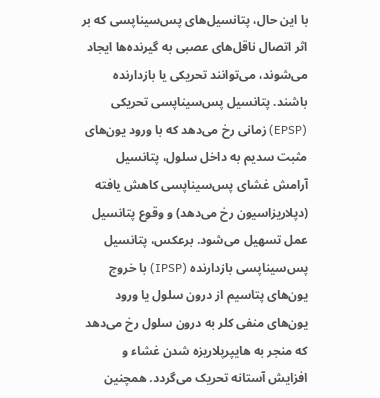با این حال، پتانسیل‌های پس‌سیناپسی که بر اثر اتصال ناقل‌های عصبی به گیرنده‌ها ایجاد می‌شوند، می‌توانند تحریکی یا بازدارنده باشند. پتانسیل پس‌سیناپسی تحریکی (EPSP) زمانی رخ می‌دهد که با ورود یون‌های مثبت سدیم به داخل سلول، پتانسیل آرامش غشای پس‌سیناپسی کاهش یافته (دپلاریزاسیون رخ می‌دهد) و وقوع پتانسیل عمل تسهیل می‌شود. برعکس، پتانسیل پس‌سیناپسی بازدارنده (IPSP) با خروج یون‌های پتاسیم از درون سلول یا ورود یون‌های منفی کلر به درون سلول رخ می‌دهد که منجر به هایپرپلاریزه شدن غشاء و افزایش آستانه تحریک می‌گردد. همچنین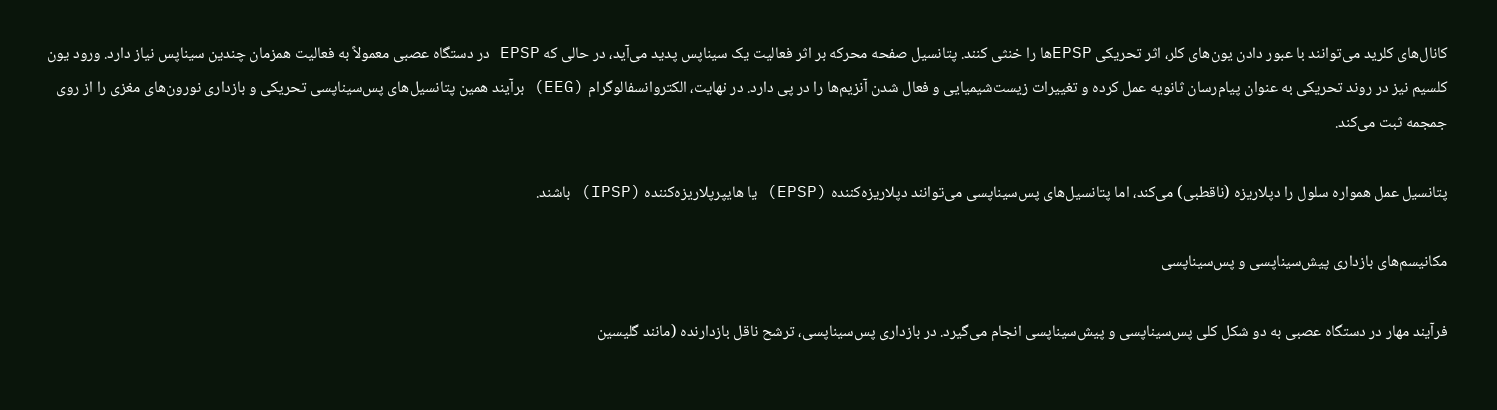کانال‌های کلرید می‌توانند با عبور دادن یون‌های کلر، اثر تحریکی EPSPها را خنثی کنند. پتانسیل صفحه محرکه بر اثر فعالیت یک سیناپس پدید می‌آید، در حالی که EPSP در دستگاه عصبی معمولاً به فعالیت همزمان چندین سیناپس نیاز دارد. ورود یون کلسیم نیز در روند تحریکی به عنوان پیام‌رسان ثانویه عمل کرده و تغییرات زیست‌شیمیایی و فعال شدن آنزیم‌ها را در پی دارد. در نهایت، الکتروانسفالوگرام (EEG) برآیند همین پتانسیل‌های پس‌سیناپسی تحریکی و بازداری نورون‌های مغزی را از روی جمجمه ثبت می‌کند.

پتانسیل عمل همواره سلول را دپلاریزه (ناقطبی) می‌کند، اما پتانسیل‌های پس‌سیناپسی می‌توانند دپلاریزه‌کننده (EPSP) یا هایپرپلاریزه‌کننده (IPSP) باشند.

مکانیسم‌های بازداری پیش‌سیناپسی و پس‌سیناپسی

فرآیند مهار در دستگاه عصبی به دو شکل کلی پس‌سیناپسی و پیش‌سیناپسی انجام می‌گیرد. در بازداری پس‌سیناپسی، ترشح ناقل بازدارنده (مانند گلیسین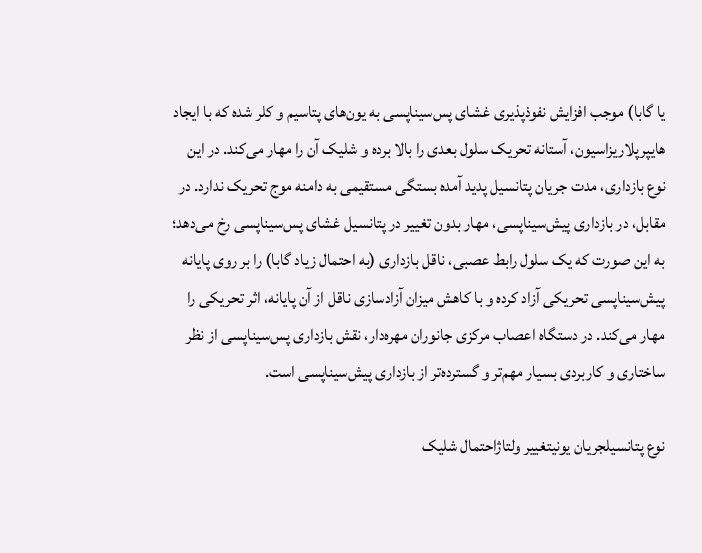یا گابا) موجب افزایش نفوذپذیری غشای پس‌سیناپسی به یون‌های پتاسیم و کلر شده که با ایجاد هایپرپلاریزاسیون، آستانه تحریک سلول بعدی را بالا برده و شلیک آن را مهار می‌کند. در این نوع بازداری، مدت جریان پتانسیل پدید آمده بستگی مستقیمی به دامنه موج تحریک ندارد. در مقابل، در بازداری پیش‌سیناپسی، مهار بدون تغییر در پتانسیل غشای پس‌سیناپسی رخ می‌دهد؛ به این صورت که یک سلول رابط عصبی، ناقل بازداری (به احتمال زیاد گابا) را بر روی پایانه پیش‌سیناپسی تحریکی آزاد کرده و با کاهش میزان آزادسازی ناقل از آن پایانه، اثر تحریکی را مهار می‌کند. در دستگاه اعصاب مرکزی جانوران مهره‌دار، نقش بازداری پس‌سیناپسی از نظر ساختاری و کاربردی بسیار مهم‌تر و گسترده‌تر از بازداری پیش‌سیناپسی است.

نوع پتانسیلجریان یونیتغییر ولتاژاحتمال شلیک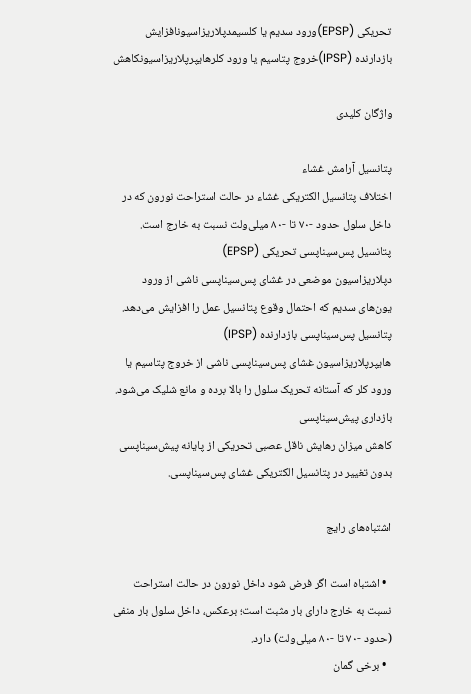تحریکی (EPSP)ورود سدیم یا کلسیمدپلاریزاسیونافزایش
بازدارنده (IPSP)خروج پتاسیم یا ورود کلرهایپرپلاریزاسیونکاهش

واژگان کلیدی

پتانسیل آرامش غشاء
اختلاف پتانسیل الکتریکی غشاء در حالت استراحت نورون که در داخل سلول حدود -۷۰ تا -۸۰ میلی‌ولت نسبت به خارج است.
پتانسیل پس‌سیناپسی تحریکی (EPSP)
دپلاریزاسیون موضعی در غشای پس‌سیناپسی ناشی از ورود یون‌های سدیم که احتمال وقوع پتانسیل عمل را افزایش می‌دهد.
پتانسیل پس‌سیناپسی بازدارنده (IPSP)
هایپرپلاریزاسیون غشای پس‌سیناپسی ناشی از خروج پتاسیم یا ورود کلر که آستانه تحریک سلول را بالا برده و مانع شلیک می‌شود.
بازداری پیش‌سیناپسی
کاهش میزان رهایش ناقل عصبی تحریکی از پایانه پیش‌سیناپسی بدون تغییر در پتانسیل الکتریکی غشای پس‌سیناپسی.

اشتباه‌های رایج

  • اشتباه است اگر فرض شود داخل نورون در حالت استراحت نسبت به خارج دارای بار مثبت است؛ برعکس، داخل سلول بار منفی (حدود -۷۰ تا -۸۰ میلی‌ولت) دارد.
  • برخی گمان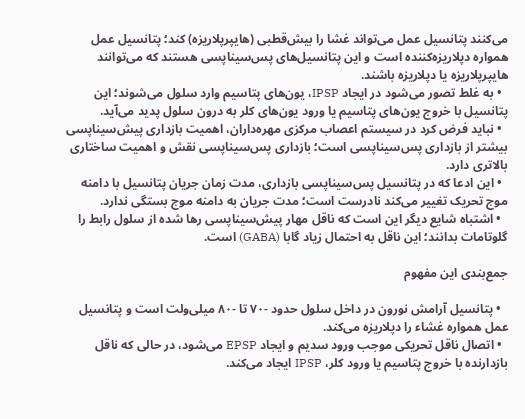می‌کنند پتانسیل عمل می‌تواند غشا را بیش‌قطبی (هایپرپلاریزه) کند؛ پتانسیل عمل همواره دپلاریزه‌کننده است و این پتانسیل‌های پس‌سیناپسی هستند که می‌توانند هایپرپلاریزه یا دپلاریزه باشند.
  • به غلط تصور می‌شود در ایجاد IPSP، یون‌های پتاسیم وارد سلول می‌شوند؛ این پتانسیل با خروج یون‌های پتاسیم یا ورود یون‌های کلر به درون سلول پدید می‌آید.
  • نباید فرض کرد در سیستم اعصاب مرکزی مهره‌داران، اهمیت بازداری پیش‌سیناپسی بیشتر از بازداری پس‌سیناپسی است؛ بازداری پس‌سیناپسی نقش و اهمیت ساختاری بالاتری دارد.
  • این ادعا که در پتانسیل پس‌سیناپسی بازداری، مدت زمان جریان پتانسیل با دامنه موج تحریک تغییر می‌کند نادرست است؛ مدت جریان به دامنه موج بستگی ندارد.
  • اشتباه شایع دیگر این است که ناقل مهار پیش‌سیناپسی رها شده از سلول رابط را گلوتامات بدانند؛ این ناقل به احتمال زیاد گابا (GABA) است.

جمع‌بندی این مفهوم

  • پتانسیل آرامش نورون در داخل سلول حدود -۷۰ تا -۸۰ میلی‌ولت است و پتانسیل عمل همواره غشاء را دپلاریزه می‌کند.
  • اتصال ناقل تحریکی موجب ورود سدیم و ایجاد EPSP می‌شود، در حالی که ناقل بازدارنده با خروج پتاسیم یا ورود کلر، IPSP ایجاد می‌کند.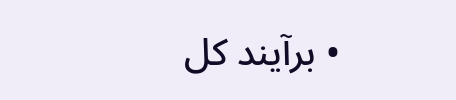• برآیند کل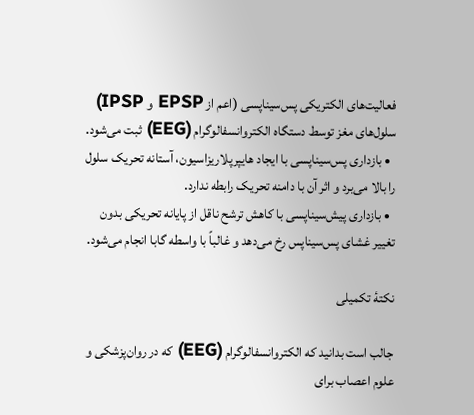فعالیت‌های الکتریکی پس‌سیناپسی (اعم از EPSP و IPSP) سلول‌های مغز توسط دستگاه الکتروانسفالوگرام (EEG) ثبت می‌شود.
  • بازداری پس‌سیناپسی با ایجاد هایپرپلاریزاسیون، آستانه تحریک سلول را بالا می‌برد و اثر آن با دامنه تحریک رابطه ندارد.
  • بازداری پیش‌سیناپسی با کاهش ترشح ناقل از پایانه تحریکی بدون تغییر غشای پس‌سیناپس رخ می‌دهد و غالباً با واسطه گابا انجام می‌شود.

نکتهٔ تکمیلی

جالب است بدانید که الکتروانسفالوگرام (EEG) که در روان‌پزشکی و علوم اعصاب برای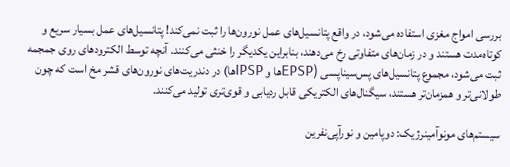بررسی امواج مغزی استفاده می‌شود، در واقع پتانسیل‌های عمل نورون‌ها را ثبت نمی‌کند! پتانسیل‌های عمل بسیار سریع و کوتاه‌مدت هستند و در زمان‌های متفاوتی رخ می‌دهند، بنابراین یکدیگر را خنثی می‌کنند. آنچه توسط الکترودهای روی جمجمه ثبت می‌شود، مجموع پتانسیل‌های پس‌سیناپسی (EPSPها و IPSPها) در دندریت‌های نورون‌های قشر مخ است که چون طولانی‌تر و همزمان‌تر هستند، سیگنال‌های الکتریکی قابل ردیابی و قوی‌تری تولید می‌کنند.

سیستم‌های مونوآمینرژیک: دوپامین و نورآپی‌نفرین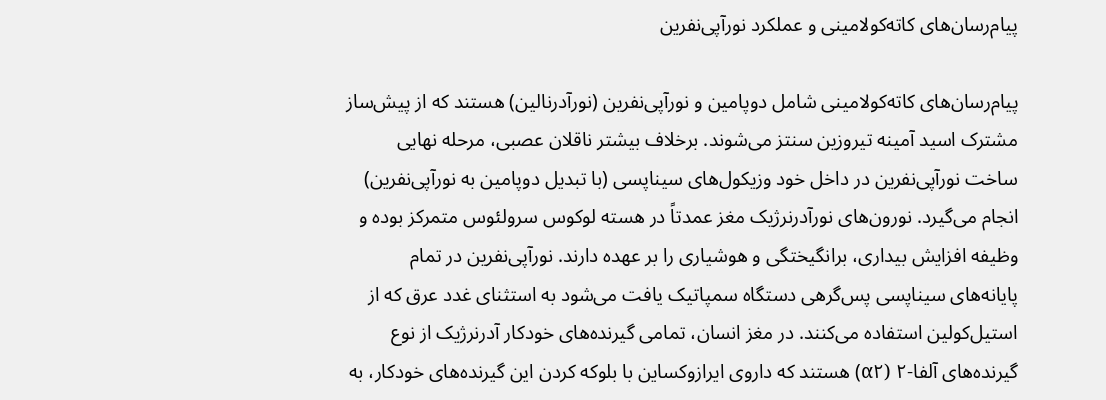پیام‌رسان‌های کاته‌کولامینی و عملکرد نورآپی‌نفرین

پیام‌رسان‌های کاته‌کولامینی شامل دوپامین و نورآپی‌نفرین (نورآدرنالین) هستند که از پیش‌ساز مشترک اسید آمینه تیروزین سنتز می‌شوند. برخلاف بیشتر ناقلان عصبی، مرحله نهایی ساخت نورآپی‌نفرین در داخل خود وزیکول‌های سیناپسی (با تبدیل دوپامین به نورآپی‌نفرین) انجام می‌گیرد. نورون‌های نورآدرنرژیک مغز عمدتاً در هسته لوکوس سرولئوس متمرکز بوده و وظیفه افزایش بیداری، برانگیختگی و هوشیاری را بر عهده دارند. نورآپی‌نفرین در تمام پایانه‌های سیناپسی پس‌گرهی دستگاه سمپاتیک یافت می‌شود به استثنای غدد عرق که از استیل‌کولین استفاده می‌کنند. در مغز انسان، تمامی گیرنده‌های خودکار آدرنرژیک از نوع گیرنده‌های آلفا-۲ (α۲) هستند که داروی ایرازوکساین با بلوکه کردن این گیرنده‌های خودکار، به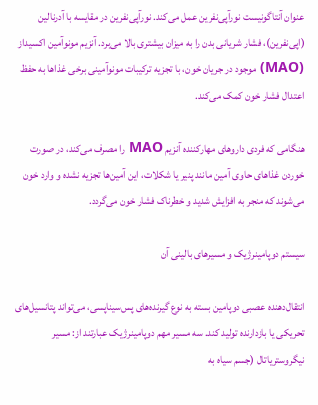عنوان آنتاگونیست نورآپی‌نفرین عمل می‌کند. نورآپی‌نفرین در مقایسه با آدرنالین (اپی‌نفرین)، فشار شریانی بدن را به میزان بیشتری بالا می‌برد. آنزیم مونوآمین اکسیداز (MAO) موجود در جریان خون، با تجزیه ترکیبات مونوآمینی برخی غذاها به حفظ اعتدال فشار خون کمک می‌کند.

هنگامی که فردی داروهای مهارکننده آنزیم MAO را مصرف می‌کند، در صورت خوردن غذاهای حاوی آمین مانند پنیر یا شکلات، این آمین‌ها تجزیه نشده و وارد خون می‌شوند که منجر به افزایش شدید و خطرناک فشار خون می‌گردد.

سیستم دوپامینرژیک و مسیرهای بالینی آن

انتقال‌دهنده عصبی دوپامین بسته به نوع گیرنده‌های پس‌سیناپسی، می‌تواند پتانسیل‌های تحریکی یا بازدارنده تولید کند. سه مسیر مهم دوپامینرژیک عبارتند از: مسیر نیگروستریاتال (جسم سیاه به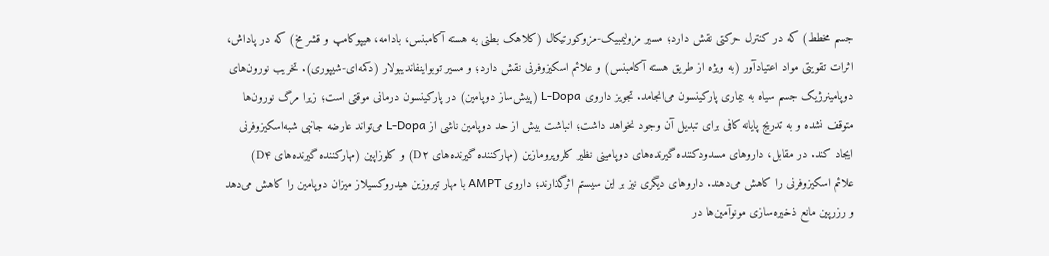جسم مخطط) که در کنترل حرکتی نقش دارد؛ مسیر مزولیمبیک-مزوکورتیکال (کلاهک بطنی به هسته آکامبنس، بادامه، هیپوکامپ و قشر مخ) که در پاداش، اثرات تقویتی مواد اعتیادآور (به ویژه از طریق هسته آکامبنس) و علائم اسکیزوفرنی نقش دارد؛ و مسیر توبواینفاندیبولار (دکمه‌ای-شیپوری). تخریب نورون‌های دوپامینرژیک جسم سیاه به بیماری پارکینسون می‌انجامد. تجویز داروی L-Dopa (پیش‌ساز دوپامین) در پارکینسون درمانی موقتی است؛ زیرا مرگ نورون‌ها متوقف نشده و به تدریج پایانه کافی برای تبدیل آن وجود نخواهد داشت؛ انباشت بیش از حد دوپامین ناشی از L-Dopa می‌تواند عارضه جانبی شبه‌اسکیزوفرنی ایجاد کند. در مقابل، داروهای مسدودکننده گیرنده‌های دوپامینی نظیر کلروپرومازین (مهارکننده گیرنده‌های D۲) و کلوزاپین (مهارکننده گیرنده‌های D۴) علائم اسکیزوفرنی را کاهش می‌دهند. داروهای دیگری نیز بر این سیستم اثرگذارند؛ داروی AMPT با مهار تیروزین هیدروکسیلاز میزان دوپامین را کاهش می‌دهد و رزرپین مانع ذخیره‌سازی مونوآمین‌ها در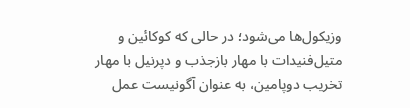وزیکول‌ها می‌شود؛ در حالی که کوکائین و متیل‌فنیدات با مهار بازجذب و دپرنیل با مهار تخریب دوپامین، به عنوان آگونیست عمل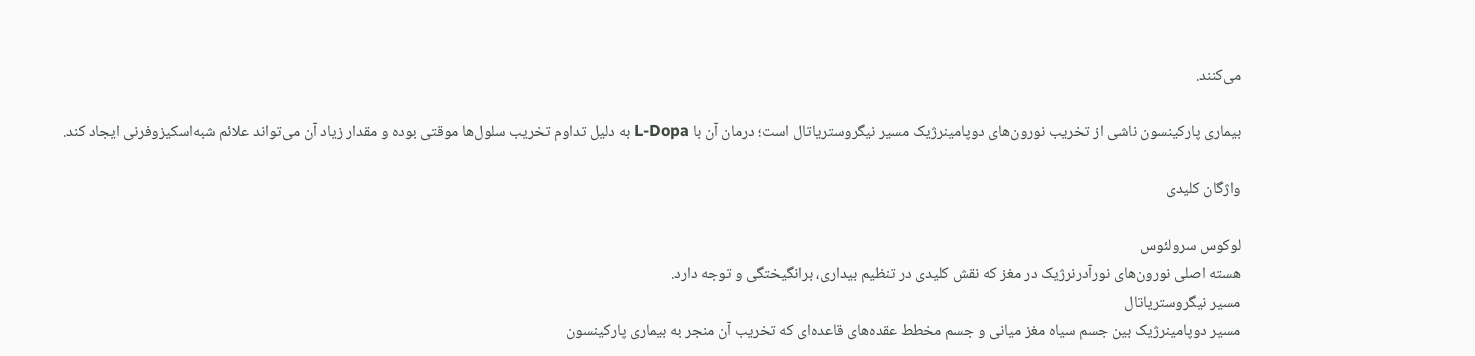می‌کنند.

بیماری پارکینسون ناشی از تخریب نورون‌های دوپامینرژیک مسیر نیگروستریاتال است؛ درمان آن با L-Dopa به دلیل تداوم تخریب سلول‌ها موقتی بوده و مقدار زیاد آن می‌تواند علائم شبه‌اسکیزوفرنی ایجاد کند.

واژگان کلیدی

لوکوس سرولئوس
هسته اصلی نورون‌های نورآدرنرژیک در مغز که نقش کلیدی در تنظیم بیداری، برانگیختگی و توجه دارد.
مسیر نیگروستریاتال
مسیر دوپامینرژیک بین جسم سیاه مغز میانی و جسم مخطط عقده‌های قاعده‌ای که تخریب آن منجر به بیماری پارکینسون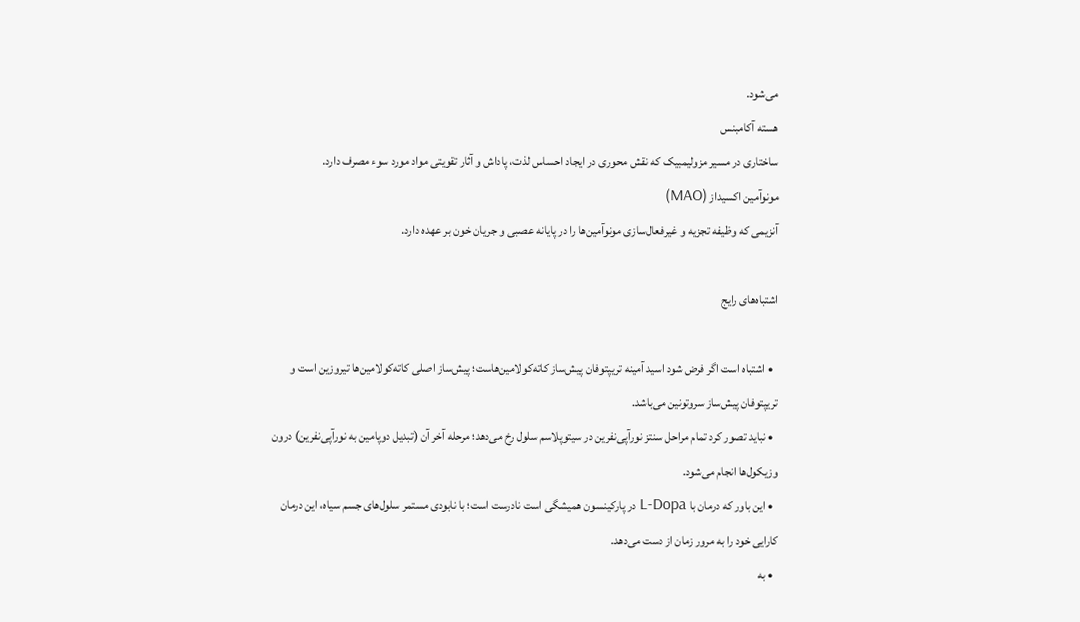می‌شود.
هسته آکامبنس
ساختاری در مسیر مزولیمبیک که نقش محوری در ایجاد احساس لذت، پاداش و آثار تقویتی مواد مورد سوء مصرف دارد.
مونوآمین اکسیداز (MAO)
آنزیمی که وظیفه تجزیه و غیرفعال‌سازی مونوآمین‌ها را در پایانه عصبی و جریان خون بر عهده دارد.

اشتباه‌های رایج

  • اشتباه است اگر فرض شود اسید آمینه تریپتوفان پیش‌ساز کاته‌کولامین‌هاست؛ پیش‌ساز اصلی کاته‌کولامین‌ها تیروزین است و تریپتوفان پیش‌ساز سروتونین می‌باشد.
  • نباید تصور کرد تمام مراحل سنتز نورآپی‌نفرین در سیتوپلاسم سلول رخ می‌دهد؛ مرحله آخر آن (تبدیل دوپامین به نورآپی‌نفرین) درون وزیکول‌ها انجام می‌شود.
  • این باور که درمان با L-Dopa در پارکینسون همیشگی است نادرست است؛ با نابودی مستمر سلول‌های جسم سیاه، این درمان کارایی خود را به مرور زمان از دست می‌دهد.
  • به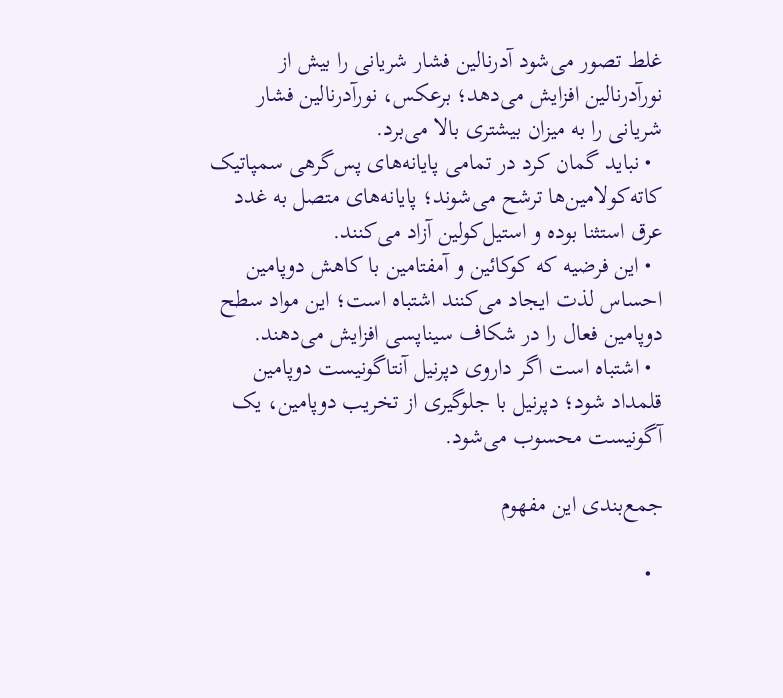غلط تصور می‌شود آدرنالین فشار شریانی را بیش از نورآدرنالین افزایش می‌دهد؛ برعکس، نورآدرنالین فشار شریانی را به میزان بیشتری بالا می‌برد.
  • نباید گمان کرد در تمامی پایانه‌های پس‌گرهی سمپاتیک کاته‌کولامین‌ها ترشح می‌شوند؛ پایانه‌های متصل به غدد عرق استثنا بوده و استیل‌کولین آزاد می‌کنند.
  • این فرضیه که کوکائین و آمفتامین با کاهش دوپامین احساس لذت ایجاد می‌کنند اشتباه است؛ این مواد سطح دوپامین فعال را در شکاف سیناپسی افزایش می‌دهند.
  • اشتباه است اگر داروی دپرنیل آنتاگونیست دوپامین قلمداد شود؛ دپرنیل با جلوگیری از تخریب دوپامین، یک آگونیست محسوب می‌شود.

جمع‌بندی این مفهوم

  •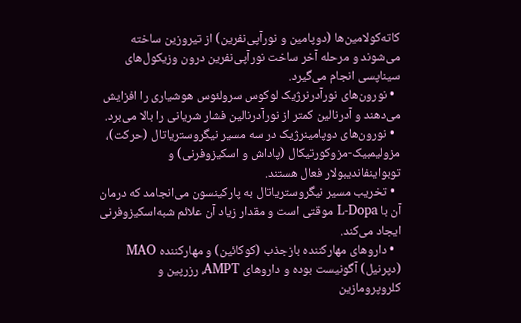کاته‌کولامین‌ها (دوپامین و نورآپی‌نفرین) از تیروزین ساخته می‌شوند و مرحله آخر ساخت نورآپی‌نفرین درون وزیکول‌های سیناپسی انجام می‌گیرد.
  • نورون‌های نورآدرنرژیک لوکوس سرولئوس هوشیاری را افزایش می‌دهند و آدرنالین کمتر از نورآدرنالین فشار شریانی را بالا می‌برد.
  • نورون‌های دوپامینرژیک در سه مسیر نیگروستریاتال (حرکت)، مزولیمبیک-مزوکورتیکال (پاداش و اسکیزوفرنی) و توبواینفاندیبولار فعال هستند.
  • تخریب مسیر نیگروستریاتال به پارکینسون می‌انجامد که درمان آن با L-Dopa موقتی است و مقدار زیاد آن علائم شبه‌اسکیزوفرنی ایجاد می‌کند.
  • داروهای مهارکننده بازجذب (کوکائین) و مهارکننده MAO (دپرنیل) آگونیست بوده و داروهای AMPT، رزرپین و کلروپرومازین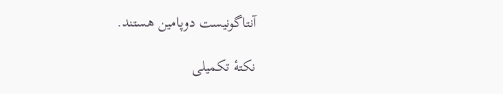آنتاگونیست دوپامین هستند.

نکتهٔ تکمیلی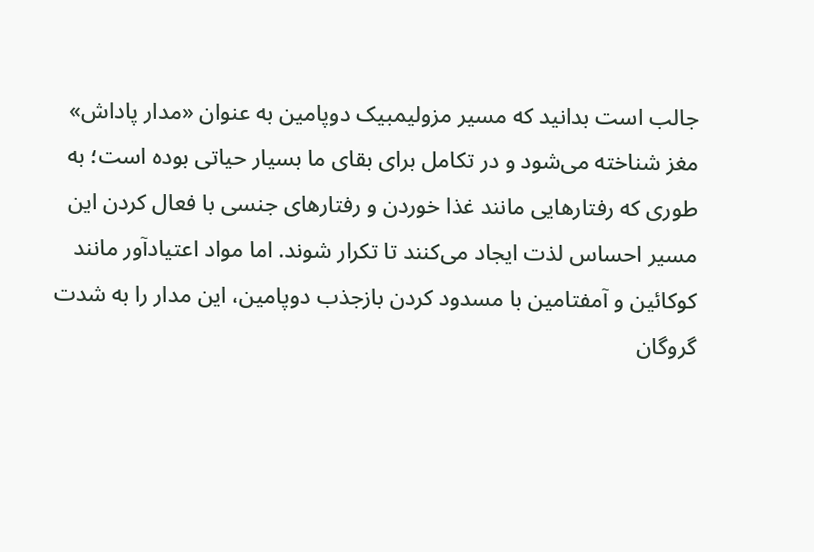جالب است بدانید که مسیر مزولیمبیک دوپامین به عنوان «مدار پاداش» مغز شناخته می‌شود و در تکامل برای بقای ما بسیار حیاتی بوده است؛ به طوری که رفتارهایی مانند غذا خوردن و رفتارهای جنسی با فعال کردن این مسیر احساس لذت ایجاد می‌کنند تا تکرار شوند. اما مواد اعتیادآور مانند کوکائین و آمفتامین با مسدود کردن بازجذب دوپامین، این مدار را به شدت گروگان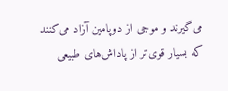می‌گیرند و موجی از دوپامین آزاد می‌کنند که بسیار قوی‌تر از پاداش‌های طبیعی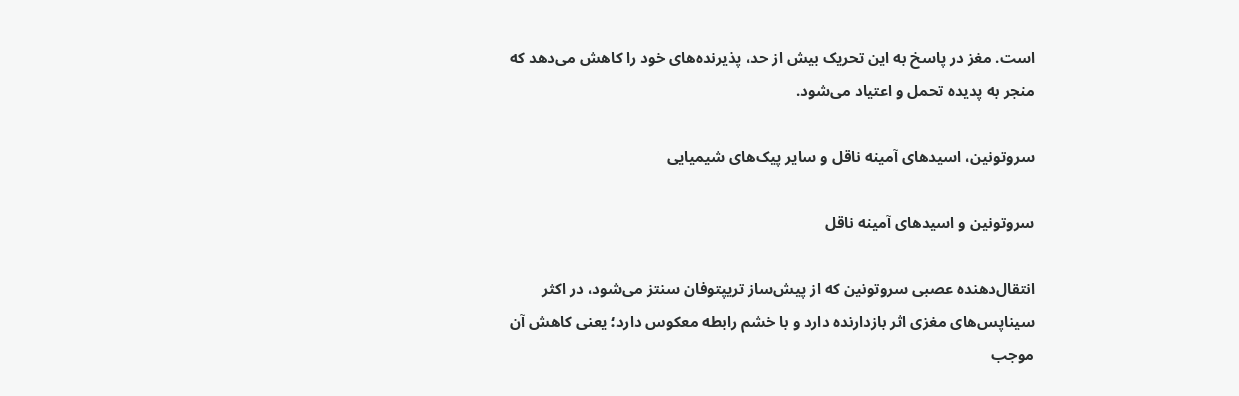است. مغز در پاسخ به این تحریک بیش از حد، پذیرنده‌های خود را کاهش می‌دهد که منجر به پدیده تحمل و اعتیاد می‌شود.

سروتونین، اسیدهای آمینه ناقل و سایر پیک‌های شیمیایی

سروتونین و اسیدهای آمینه ناقل

انتقال‌دهنده عصبی سروتونین که از پیش‌ساز تریپتوفان سنتز می‌شود، در اکثر سیناپس‌های مغزی اثر بازدارنده دارد و با خشم رابطه معکوس دارد؛ یعنی کاهش آن موجب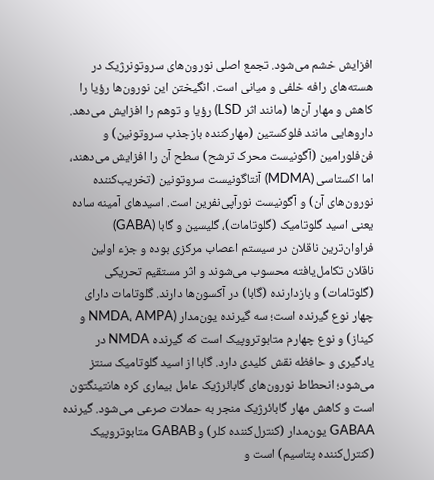افزایش خشم می‌شود. تجمع اصلی نورون‌های سروتونرژیک در هسته‌های رافه خلفی و میانی است. انگیختن این نورون‌ها رؤیا را کاهش و مهار آن‌ها (مانند اثر LSD) رؤیا و توهم را افزایش می‌دهد. داروهایی مانند فلوکستین (مهارکننده بازجذب سروتونین) و فن‌فلورامین (آگونیست محرک ترشح) سطح آن را افزایش می‌دهند، اما اکستاسی (MDMA) آنتاگونیست سروتونین (تخریب‌کننده نورون‌های آن) و آگونیست نورآپی‌نفرین است. اسیدهای آمینه ساده یعنی اسید گلوتامیک (گلوتامات)، گلیسین و گابا (GABA) فراوان‌ترین ناقلان در سیستم اعصاب مرکزی بوده و جزء اولین ناقلان تکامل‌یافته محسوب می‌شوند و اثر مستقیم تحریکی (گلوتامات) و بازدارنده (گابا) در آکسون‌ها دارند. گلوتامات دارای چهار نوع گیرنده است؛ سه گیرنده یون‌مدار (NMDA، AMPA و کیناز) و نوع چهارم متابوتروپیک است که گیرنده NMDA در یادگیری و حافظه نقش کلیدی دارد. گابا از اسید گلوتامیک سنتز می‌شود؛ انحطاط نورون‌های گابائرژیک عامل بیماری کره هانتینگتون است و کاهش مهار گابائرژیک منجر به حملات صرعی می‌شود. گیرنده GABAA یون‌مدار (کنترل‌کننده کلر) و GABAB متابوتروپیک (کنترل‌کننده پتاسیم) است و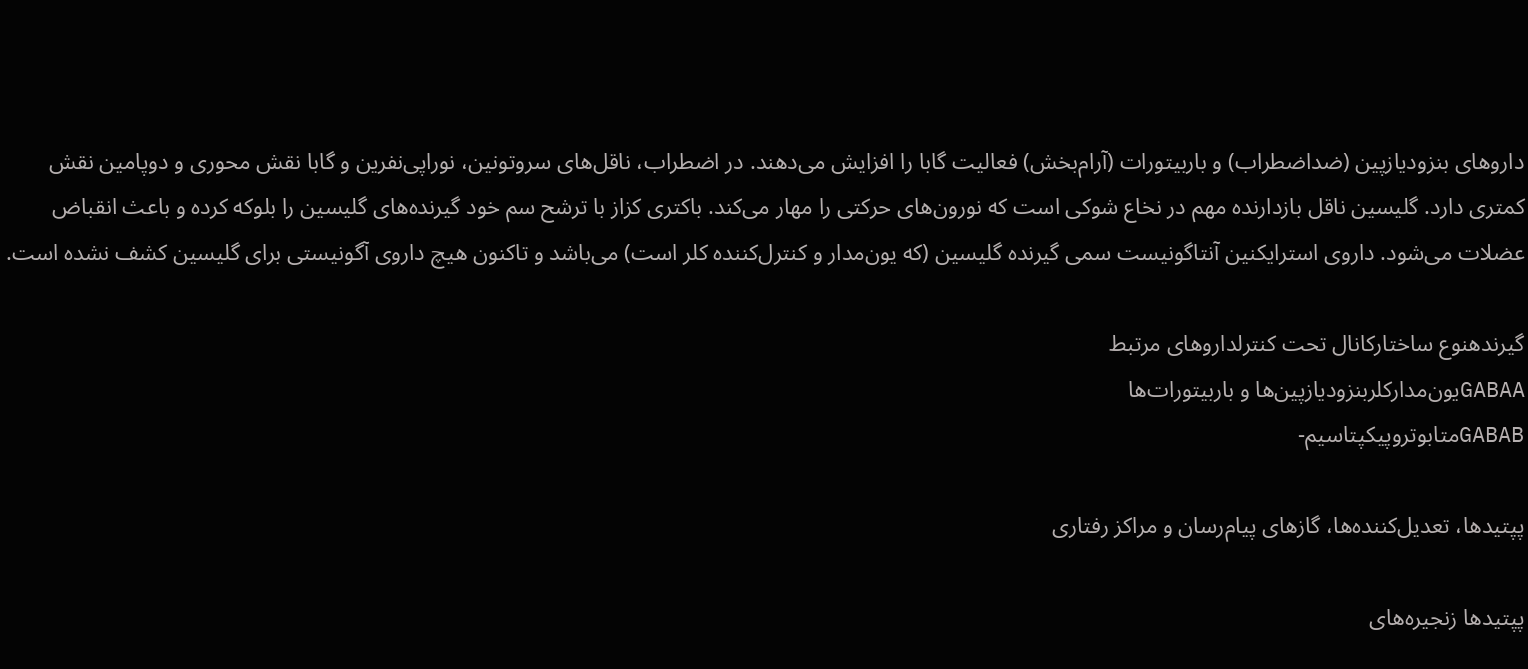داروهای بنزودیازپین (ضداضطراب) و باربیتورات (آرام‌بخش) فعالیت گابا را افزایش می‌دهند. در اضطراب، ناقل‌های سروتونین، نوراپی‌نفرین و گابا نقش محوری و دوپامین نقش کمتری دارد. گلیسین ناقل بازدارنده مهم در نخاع شوکی است که نورون‌های حرکتی را مهار می‌کند. باکتری کزاز با ترشح سم خود گیرنده‌های گلیسین را بلوکه کرده و باعث انقباض عضلات می‌شود. داروی استرایکنین آنتاگونیست سمی گیرنده گلیسین (که یون‌مدار و کنترل‌کننده کلر است) می‌باشد و تاکنون هیچ داروی آگونیستی برای گلیسین کشف نشده است.

گیرندهنوع ساختارکانال تحت کنترلداروهای مرتبط
GABAAیون‌مدارکلربنزودیازپین‌ها و باربیتورات‌ها
GABABمتابوتروپیکپتاسیم-

پپتیدها، تعدیل‌کننده‌ها، گازهای پیام‌رسان و مراکز رفتاری

پپتیدها زنجیره‌های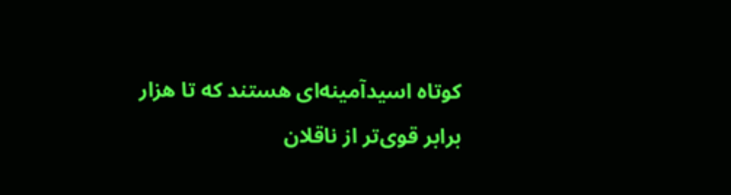کوتاه اسیدآمینه‌ای هستند که تا هزار برابر قوی‌تر از ناقلان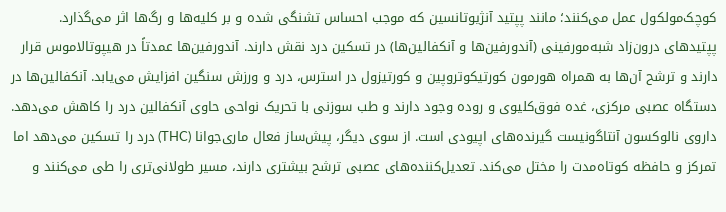کوچک‌مولکول عمل می‌کنند؛ مانند پپتید آنژیوتانسین که موجب احساس تشنگی شده و بر کلیه‌ها و رگ‌ها اثر می‌گذارد. پپتیدهای درون‌زاد شبه‌مورفینی (آندورفین‌ها و آنکفالین‌ها) در تسکین درد نقش دارند. آندورفین‌ها عمدتاً در هیپوتالاموس قرار دارند و ترشح آن‌ها به همراه هورمون کورتیکوتروپین و کورتیزول در استرس، درد و ورزش سنگین افزایش می‌یابد. آنکفالین‌ها در دستگاه عصبی مرکزی، غده فوق‌کلیوی و روده وجود دارند و طب سوزنی با تحریک نواحی حاوی آنکفالین درد را کاهش می‌دهد. داروی نالوکسون آنتاگونیست گیرنده‌های اپیودی است. از سوی دیگر، پیش‌ساز فعال ماری‌جوانا (THC) درد را تسکین می‌دهد اما تمرکز و حافظه کوتاه‌مدت را مختل می‌کند. تعدیل‌کننده‌های عصبی ترشح بیشتری دارند، مسیر طولانی‌تری را طی می‌کنند و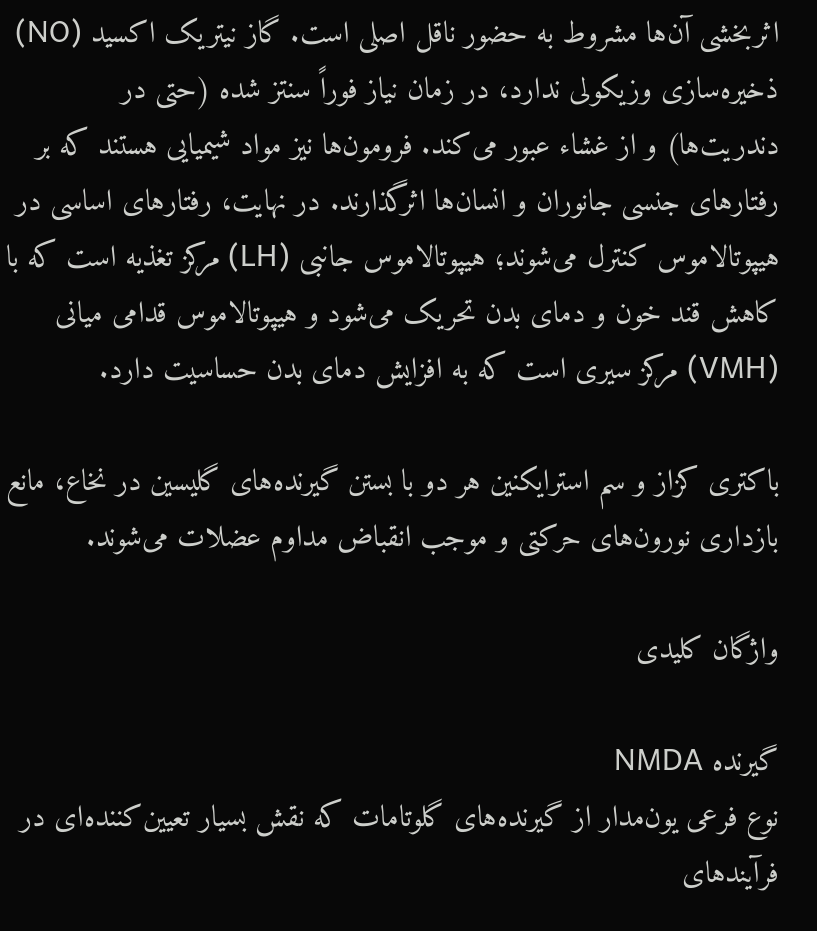اثربخشی آن‌ها مشروط به حضور ناقل اصلی است. گاز نیتریک اکسید (NO) ذخیره‌سازی وزیکولی ندارد، در زمان نیاز فوراً سنتز شده (حتی در دندریت‌ها) و از غشاء عبور می‌کند. فرومون‌ها نیز مواد شیمیایی هستند که بر رفتارهای جنسی جانوران و انسان‌ها اثرگذارند. در نهایت، رفتارهای اساسی در هیپوتالاموس کنترل می‌شوند؛ هیپوتالاموس جانبی (LH) مرکز تغذیه است که با کاهش قند خون و دمای بدن تحریک می‌شود و هیپوتالاموس قدامی میانی (VMH) مرکز سیری است که به افزایش دمای بدن حساسیت دارد.

باکتری کزاز و سم استرایکنین هر دو با بستن گیرنده‌های گلیسین در نخاع، مانع بازداری نورون‌های حرکتی و موجب انقباض مداوم عضلات می‌شوند.

واژگان کلیدی

گیرنده NMDA
نوع فرعی یون‌مدار از گیرنده‌های گلوتامات که نقش بسیار تعیین‌کننده‌ای در فرآیندهای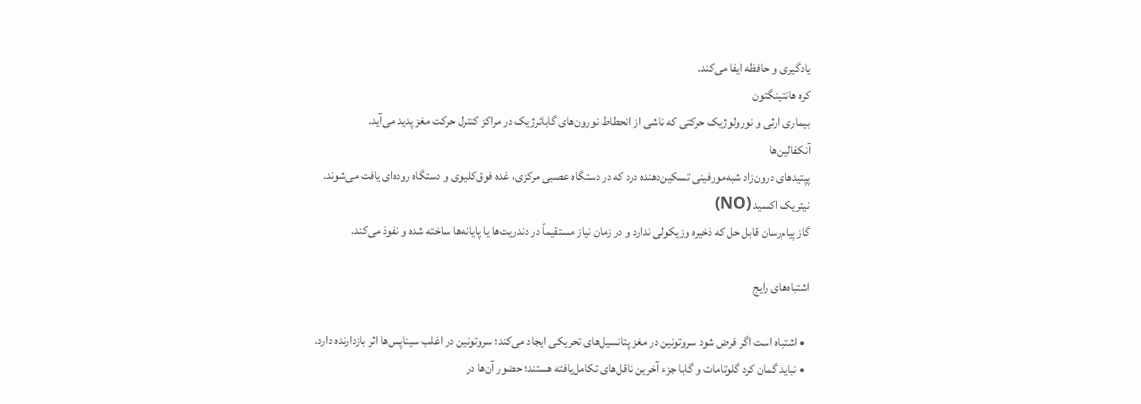یادگیری و حافظه ایفا می‌کند.
کره هانتینگتون
بیماری ارثی و نورولوژیک حرکتی که ناشی از انحطاط نورون‌های گابائرژیک در مراکز کنترل حرکت مغز پدید می‌آید.
آنکفالین‌ها
پپتیدهای درون‌زاد شبه‌مورفینی تسکین‌دهنده درد که در دستگاه عصبی مرکزی، غده فوق‌کلیوی و دستگاه روده‌ای یافت می‌شوند.
نیتریک اکسید (NO)
گاز پیام‌رسان قابل حل که ذخیره وزیکولی ندارد و در زمان نیاز مستقیماً در دندریت‌ها یا پایانه‌ها ساخته شده و نفوذ می‌کند.

اشتباه‌های رایج

  • اشتباه است اگر فرض شود سروتونین در مغز پتانسیل‌های تحریکی ایجاد می‌کند؛ سروتونین در اغلب سیناپس‌ها اثر بازدارنده دارد.
  • نباید گمان کرد گلوتامات و گابا جزء آخرین ناقل‌های تکامل‌یافته هستند؛ حضور آن‌ها در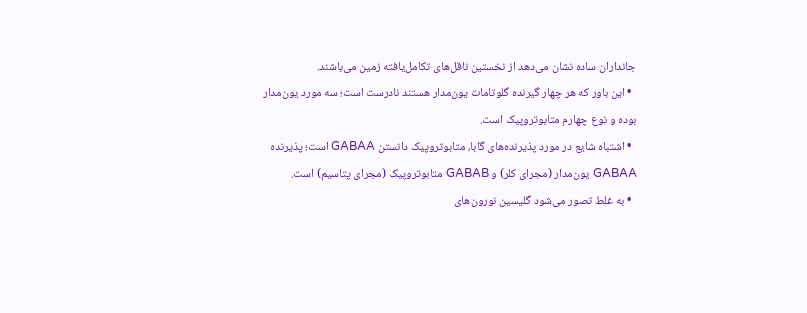جانداران ساده نشان می‌دهد از نخستین ناقل‌های تکامل‌یافته زمین می‌باشند.
  • این باور که هر چهار گیرنده گلوتامات یون‌مدار هستند نادرست است؛ سه مورد یون‌مدار بوده و نوع چهارم متابوتروپیک است.
  • اشتباه شایع در مورد پذیرنده‌های گابا، متابوتروپیک دانستن GABAA است؛ پذیرنده GABAA یون‌مدار (مجرای کلر) و GABAB متابوتروپیک (مجرای پتاسیم) است.
  • به غلط تصور می‌شود گلیسین نورون‌های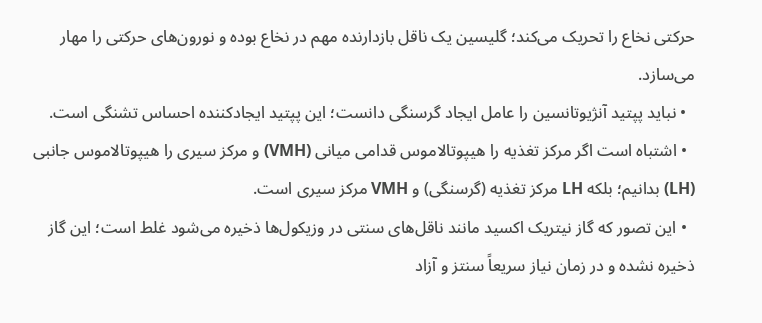حرکتی نخاع را تحریک می‌کند؛ گلیسین یک ناقل بازدارنده مهم در نخاع بوده و نورون‌های حرکتی را مهار می‌سازد.
  • نباید پپتید آنژیوتانسین را عامل ایجاد گرسنگی دانست؛ این پپتید ایجادکننده احساس تشنگی است.
  • اشتباه است اگر مرکز تغذیه را هیپوتالاموس قدامی میانی (VMH) و مرکز سیری را هیپوتالاموس جانبی (LH) بدانیم؛ بلکه LH مرکز تغذیه (گرسنگی) و VMH مرکز سیری است.
  • این تصور که گاز نیتریک اکسید مانند ناقل‌های سنتی در وزیکول‌ها ذخیره می‌شود غلط است؛ این گاز ذخیره نشده و در زمان نیاز سریعاً سنتز و آزاد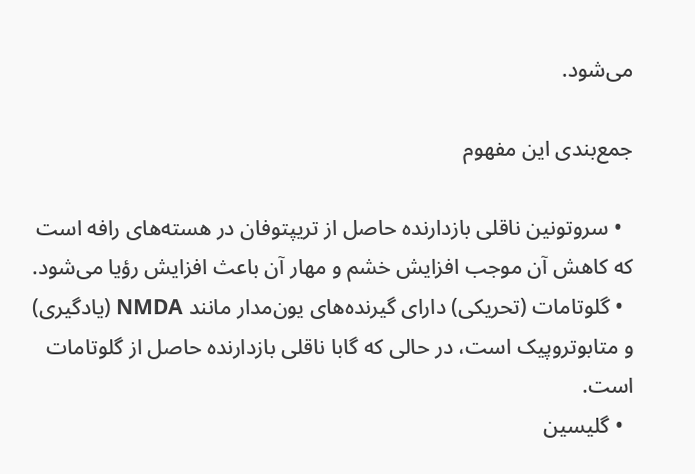می‌شود.

جمع‌بندی این مفهوم

  • سروتونین ناقلی بازدارنده حاصل از تریپتوفان در هسته‌های رافه است که کاهش آن موجب افزایش خشم و مهار آن باعث افزایش رؤیا می‌شود.
  • گلوتامات (تحریکی) دارای گیرنده‌های یون‌مدار مانند NMDA (یادگیری) و متابوتروپیک است، در حالی که گابا ناقلی بازدارنده حاصل از گلوتامات است.
  • گلیسین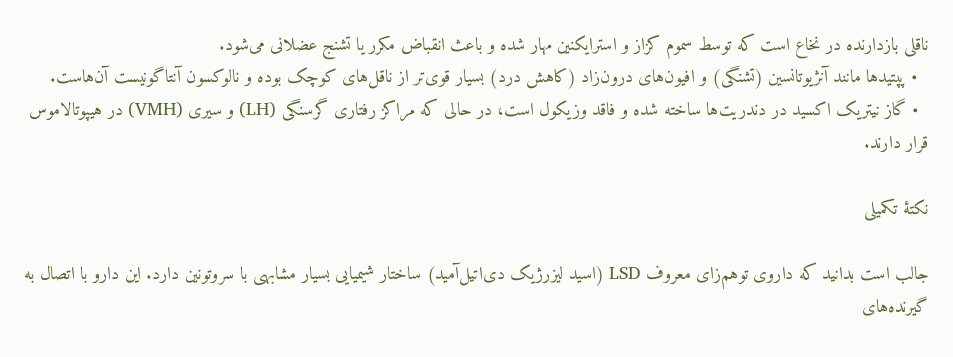ناقلی بازدارنده در نخاع است که توسط سموم کزاز و استرایکنین مهار شده و باعث انقباض مکرر یا تشنج عضلانی می‌شود.
  • پپتیدها مانند آنژیوتانسین (تشنگی) و افیون‌های درون‌زاد (کاهش درد) بسیار قوی‌تر از ناقل‌های کوچک بوده و نالوکسون آنتاگونیست آن‌هاست.
  • گاز نیتریک اکسید در دندریت‌ها ساخته شده و فاقد وزیکول است، در حالی که مراکز رفتاری گرسنگی (LH) و سیری (VMH) در هیپوتالاموس قرار دارند.

نکتهٔ تکمیلی

جالب است بدانید که داروی توهم‌زای معروف LSD (اسید لیزرژیک دی‌اتیل‌آمید) ساختار شیمیایی بسیار مشابهی با سروتونین دارد. این دارو با اتصال به گیرنده‌های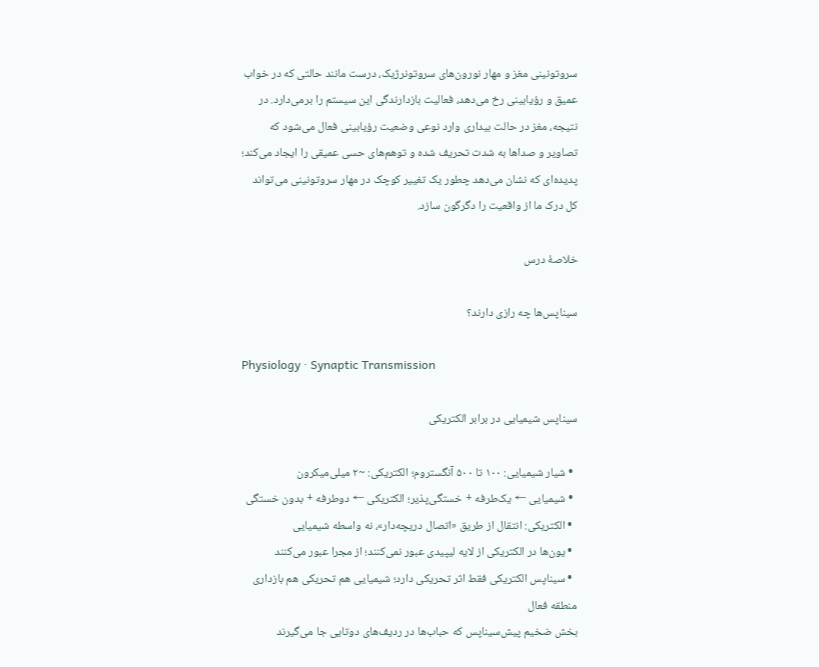سروتونینی مغز و مهار نورون‌های سروتونرژیک، درست مانند حالتی که در خواب عمیق و رؤیابینی رخ می‌دهد، فعالیت بازدارندگی این سیستم را برمی‌دارد. در نتیجه، مغز در حالت بیداری وارد نوعی وضعیت رؤیابینی فعال می‌شود که تصاویر و صداها به شدت تحریف شده و توهم‌های حسی عمیقی را ایجاد می‌کند؛ پدیده‌ای که نشان می‌دهد چطور یک تغییر کوچک در مهار سروتونینی می‌تواند کل درک ما از واقعیت را دگرگون سازد.

خلاصهٔ درس

سیناپس‌ها چه رازی دارند؟

Physiology · Synaptic Transmission

سیناپس شیمیایی در برابر الکتریکی

  • شیار شیمیایی: ۱۰۰ تا ۵۰۰ آنگستروم؛ الکتریکی: ~۲ میلی‌میکرون
  • شیمیایی ← یک‌طرفه + خستگی‌پذیر؛ الکتریکی ← دوطرفه + بدون خستگی
  • الکتریکی: انتقال از طریق «اتصال دریچه‌دار»، نه واسطه شیمیایی
  • یون‌ها در الکتریکی از لایه لیپیدی عبور نمی‌کنند؛ از مجرا عبور می‌کنند
  • سیناپس الکتریکی فقط اثر تحریکی دارد؛ شیمیایی هم تحریکی هم بازداری
منطقه فعال
بخش ضخیم پیش‌سیناپس که حباب‌ها در ردیف‌های دوتایی جا می‌گیرند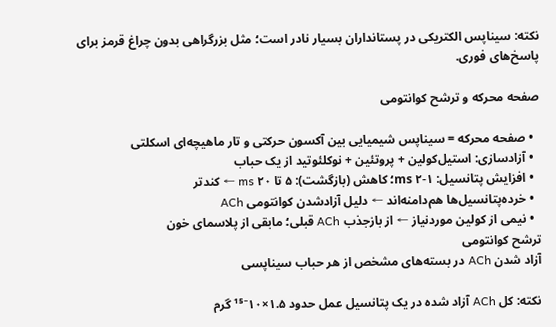نکته: سیناپس الکتریکی در پستانداران بسیار نادر است؛ مثل بزرگراهی بدون چراغ قرمز برای پاسخ‌های فوری.

صفحه محرکه و ترشح کوانتومی

  • صفحه محرکه = سیناپس شیمیایی بین آکسون حرکتی و تار ماهیچه‌ای اسکلتی
  • آزادسازی: استیل‌کولین + پروتئین + نوکلئوتید از یک حباب
  • افزایش پتانسیل: ۱-۲ ms؛ کاهش (بازگشت): ۵ تا ۲۰ ms ← کندتر
  • خرده‌پتانسیل‌ها هم‌دامنه‌اند ← دلیل آزادشدن کوانتومی ACh
  • نیمی از کولین موردنیاز ← از بازجذب ACh قبلی؛ مابقی از پلاسمای خون
ترشح کوانتومی
آزاد شدن ACh در بسته‌های مشخص از هر حباب سیناپسی

نکته: کل ACh آزاد شده در یک پتانسیل عمل حدود ۱.۵×۱۰⁻¹⁵ گرم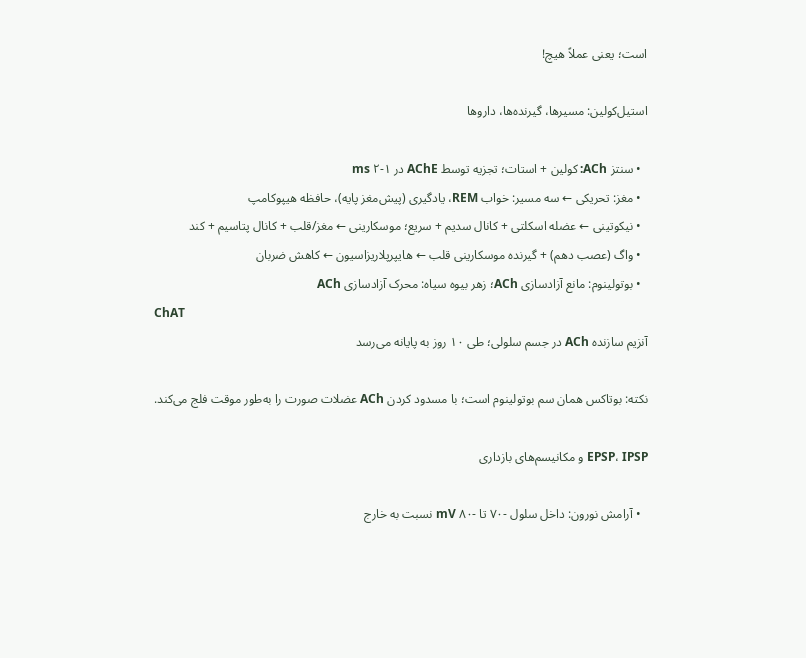است؛ یعنی عملاً هیچ!

استیل‌کولین: مسیرها، گیرنده‌ها، داروها

  • سنتز ACh: کولین + استات؛ تجزیه توسط AChE در ۱-۲ ms
  • مغز: تحریکی ← سه مسیر: خواب REM، یادگیری (پیش‌مغز پایه)، حافظه هیپوکامپ
  • نیکوتینی ← عضله اسکلتی + کانال سدیم + سریع؛ موسکارینی ← مغز/قلب + کانال پتاسیم + کند
  • واگ (عصب دهم) + گیرنده موسکارینی قلب ← هایپرپلاریزاسیون ← کاهش ضربان
  • بوتولینوم: مانع آزادسازی ACh؛ زهر بیوه سیاه: محرک آزادسازی ACh
ChAT
آنزیم سازنده ACh در جسم سلولی؛ طی ۱۰ روز به پایانه می‌رسد

نکته: بوتاکس همان سم بوتولینوم است؛ با مسدود کردن ACh عضلات صورت را به‌طور موقت فلج می‌کند.

EPSP، IPSP و مکانیسم‌های بازداری

  • آرامش نورون: داخل سلول -۷۰ تا -۸۰ mV نسبت به خارج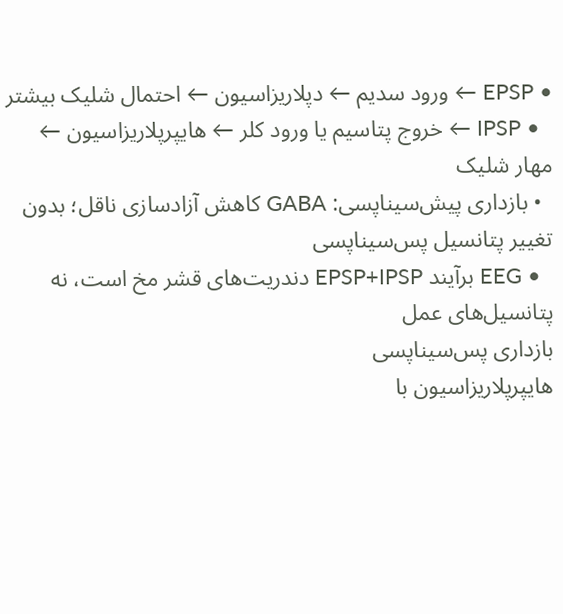• EPSP ← ورود سدیم ← دپلاریزاسیون ← احتمال شلیک بیشتر
  • IPSP ← خروج پتاسیم یا ورود کلر ← هایپرپلاریزاسیون ← مهار شلیک
  • بازداری پیش‌سیناپسی: GABA کاهش آزادسازی ناقل؛ بدون تغییر پتانسیل پس‌سیناپسی
  • EEG برآیند EPSP+IPSP دندریت‌های قشر مخ است، نه پتانسیل‌های عمل
بازداری پس‌سیناپسی
هایپرپلاریزاسیون با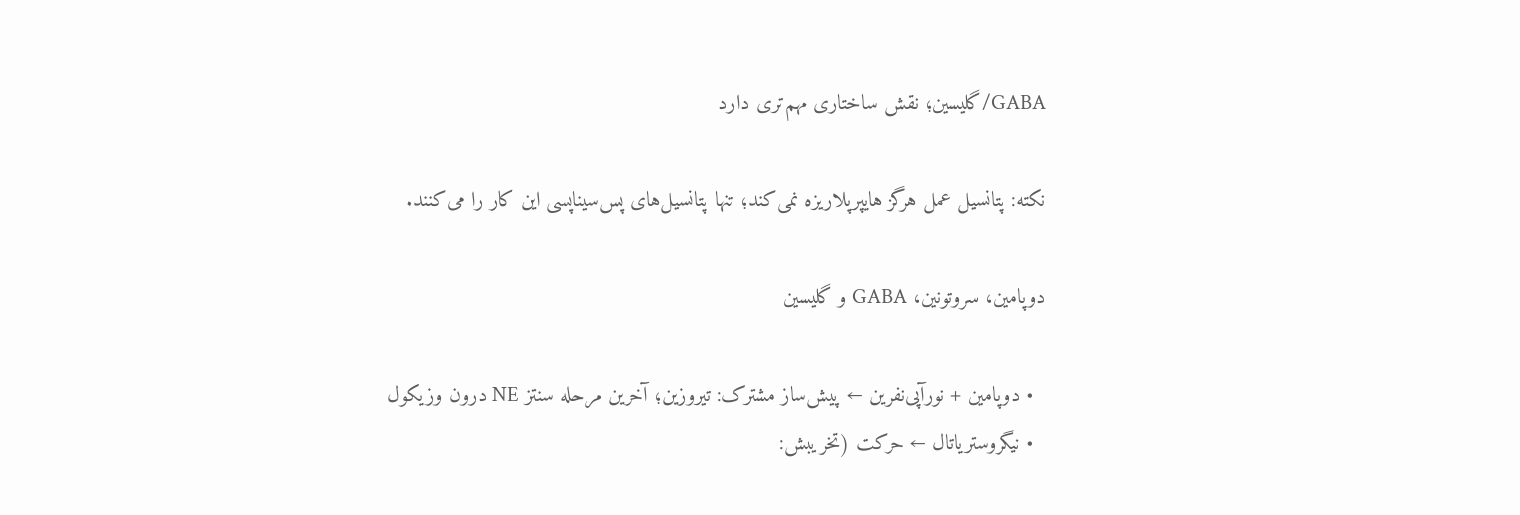GABA/گلیسین؛ نقش ساختاری مهم‌تری دارد

نکته: پتانسیل عمل هرگز هایپرپلاریزه نمی‌کند؛ تنها پتانسیل‌های پس‌سیناپسی این کار را می‌کنند.

دوپامین، سروتونین، GABA و گلیسین

  • دوپامین + نورآپی‌نفرین ← پیش‌ساز مشترک: تیروزین؛ آخرین مرحله سنتز NE درون وزیکول
  • نیگروستریاتال ← حرکت (تخریبش: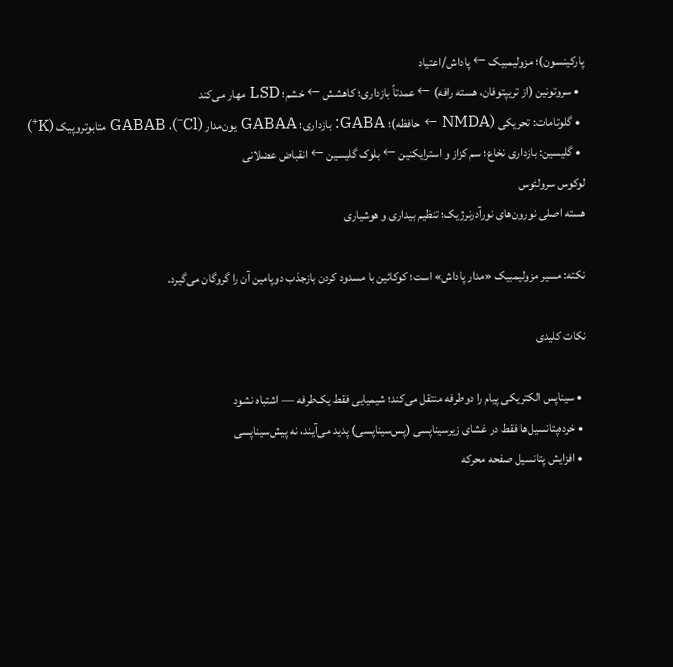پارکینسون)؛ مزولیمبیک ← پاداش/اعتیاد
  • سروتونین (از تریپتوفان، هسته رافه) ← عمدتاً بازداری؛ کاهشش ← خشم؛ LSD مهار می‌کند
  • گلوتامات: تحریکی (NMDA ← حافظه)؛ GABA: بازداری؛ GABAA یون‌مدار (Cl⁻)، GABAB متابوتروپیک (K⁺)
  • گلیسین: بازداری نخاع؛ سم کزاز و استرایکنین ← بلوک گلیسین ← انقباض عضلانی
لوکوس سرولئوس
هسته اصلی نورون‌های نورآدرنرژیک؛ تنظیم بیداری و هوشیاری

نکته: مسیر مزولیمبیک «مدار پاداش» است؛ کوکائین با مسدود کردن بازجذب دوپامین آن را گروگان می‌گیرد.

نکات کلیدی

  • سیناپس الکتریکی پیام را دوطرفه منتقل می‌کند؛ شیمیایی فقط یک‌طرفه — اشتباه نشود
  • خرده‌پتانسیل‌ها فقط در غشای زیرسیناپسی (پس‌سیناپسی) پدید می‌آیند، نه پیش‌سیناپسی
  • افزایش پتانسیل صفحه محرکه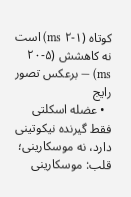کوتاه (۱-۲ ms) است نه کاهشش (۵-۲۰ ms) — برعکس تصور رایج
  • عضله اسکلتی فقط گیرنده نیکوتینی دارد، نه موسکارینی؛ قلب: موسکارینی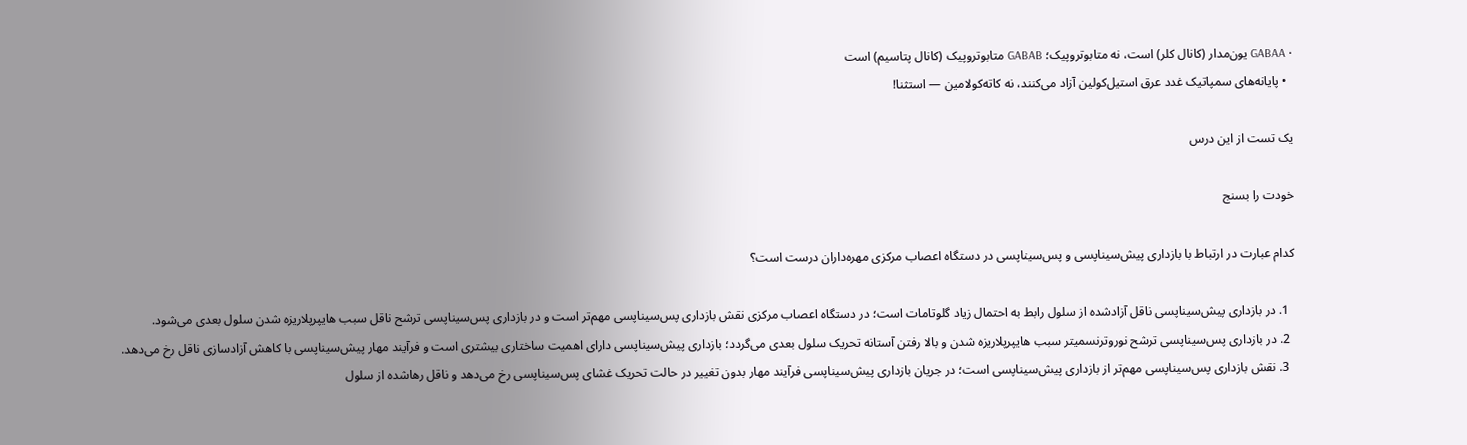• GABAA یون‌مدار (کانال کلر) است، نه متابوتروپیک؛ GABAB متابوتروپیک (کانال پتاسیم) است
  • پایانه‌های سمپاتیک غدد عرق استیل‌کولین آزاد می‌کنند، نه کاته‌کولامین — استثنا!

یک تست از این درس

خودت را بسنج

کدام عبارت در ارتباط با بازداری پیش‌سیناپسی و پس‌سیناپسی در دستگاه اعصاب مرکزی مهره‌داران درست است؟

  1. در بازداری پیش‌سیناپسی ناقل آزادشده از سلول رابط به احتمال زیاد گلوتامات است؛ در دستگاه اعصاب مرکزی نقش بازداری پس‌سیناپسی مهم‌تر است و در بازداری پس‌سیناپسی ترشح ناقل سبب هایپرپلاریزه شدن سلول بعدی می‌شود.
  2. در بازداری پس‌سیناپسی ترشح نوروترنسمیتر سبب هایپرپلاریزه شدن و بالا رفتن آستانه تحریک سلول بعدی می‌گردد؛ بازداری پیش‌سیناپسی دارای اهمیت ساختاری بیشتری است و فرآیند مهار پیش‌سیناپسی با کاهش آزادسازی ناقل رخ می‌دهد.
  3. نقش بازداری پس‌سیناپسی مهم‌تر از بازداری پیش‌سیناپسی است؛ در جریان بازداری پیش‌سیناپسی فرآیند مهار بدون تغییر در حالت تحریک غشای پس‌سیناپسی رخ می‌دهد و ناقل رهاشده از سلول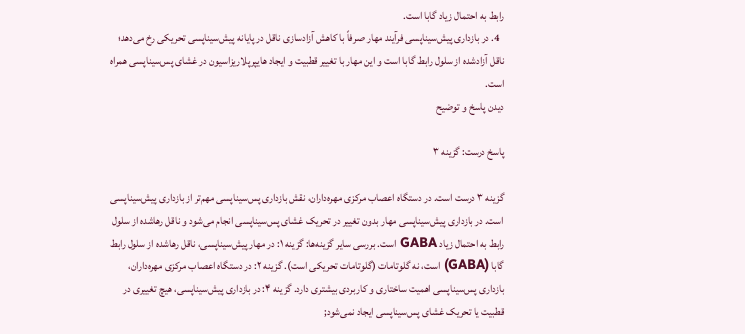رابط به احتمال زیاد گابا است.
  4. در بازداری پیش‌سیناپسی فرآیند مهار صرفاً با کاهش آزادسازی ناقل در پایانه پیش‌سیناپسی تحریکی رخ می‌دهد؛ ناقل آزادشده از سلول رابط گابا است و این مهار با تغییر قطبیت و ایجاد هایپرپلاریزاسیون در غشای پس‌سیناپسی همراه است.
دیدن پاسخ و توضیح

پاسخ درست: گزینه ۳

گزینه ۳ درست است. در دستگاه اعصاب مرکزی مهره‌داران، نقش بازداری پس‌سیناپسی مهم‌تر از بازداری پیش‌سیناپسی است. در بازداری پیش‌سیناپسی مهار بدون تغییر در تحریک غشای پس‌سیناپسی انجام می‌شود و ناقل رهاشده از سلول رابط به احتمال زیاد GABA است. بررسی سایر گزینه‌ها: گزینه ۱: در مهار پیش‌سیناپسی، ناقل رهاشده از سلول رابط گابا (GABA) است، نه گلوتامات (گلوتامات تحریکی است). گزینه ۲: در دستگاه اعصاب مرکزی مهره‌داران، بازداری پس‌سیناپسی اهمیت ساختاری و کاربردی بیشتری دارد. گزینه ۴: در بازداری پیش‌سیناپسی، هیچ تغییری در قطبیت یا تحریک غشای پس‌سیناپسی ایجاد نمی‌شود;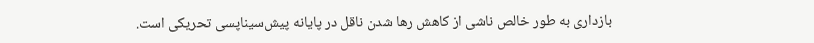بازداری به طور خالص ناشی از کاهش رها شدن ناقل در پایانه پیش‌سیناپسی تحریکی است.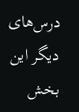درس‌های دیگر این بخش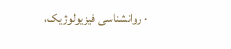· روانشناسی فیزیولوژیک،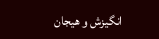انگیزش و هیجان